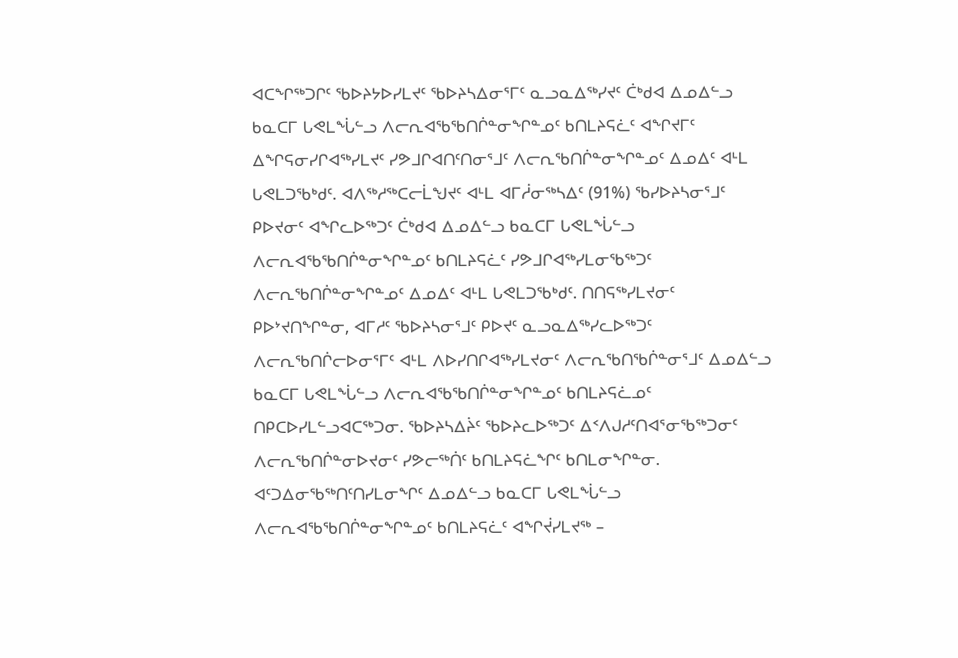ᐊᑕᖏᖅᑐᒋᑦ ᖃᐅᔨᔭᐅᓯᒪᔪᑦ ᖃᐅᔨᓴᐃᓂᕐᒥᑦ ᓇᓗᓇᐃᖅᓯᔪᑦ ᑖᒃᑯᐊ ᐃᓄᐃᓪᓗ ᑲᓇᑕᒥ ᒐᕙᒪᖔᓪᓗ ᐱᓕᕆᐊᖃᖃᑎᒌᓐᓂᖏᓐᓄᑦ ᑲᑎᒪᔨᕋᓛᑦ ᐊᖏᔪᒥᑦ ᐃᖏᕋᓂᓯᒋᐊᖅᓯᒪᔪᑦ ᓯᕗᒧᒋᐊᑎᑦᑎᓂᕐᒧᑦ ᐱᓕᕆᖃᑎᒌᓐᓂᖏᓐᓄᑦ ᐃᓄᐃᑦ ᐊᒻᒪ ᒐᕙᒪᑐᖃᒃᑯᑦ. ᐊᐱᖅᓱᖅᑕᓕᒫᖑᔪᑦ ᐊᒻᒪ ᐊᒥᓲᓂᖅᓴᐃᑦ (91%) ᖃᓯᐅᔨᓴᓂᕐᒧᑦ ᑭᐅᔪᓂᑦ ᐊᖏᓚᐅᖅᑐᑦ ᑖᒃᑯᐊ ᐃᓄᐃᓪᓗ ᑲᓇᑕᒥ ᒐᕙᒪᖔᓪᓗ ᐱᓕᕆᐊᖃᖃᑎᒌᓐᓂᖏᓐᓄᑦ ᑲᑎᒪᔨᕋᓛᑦ ᓯᕗᒧᒋᐊᖅᓯᒪᓂᖃᖅᑐᑦ ᐱᓕᕆᖃᑎᒌᓐᓂᖏᓐᓄᑦ ᐃᓄᐃᑦ ᐊᒻᒪ ᒐᕙᒪᑐᖃᒃᑯᑦ. ᑎᑎᕋᖅᓯᒪᔪᓂᑦ ᑭᐅᔾᔪᑎᖏᓐᓂ, ᐊᒥᓱᑦ ᖃᐅᔨᓴᓂᕐᒧᑦ ᑭᐅᔪᑦ ᓇᓗᓇᐃᖅᓯᓚᐅᖅᑐᑦ ᐱᓕᕆᖃᑎᒌᓕᐅᓂᕐᒥᑦ ᐊᒻᒪ ᐱᐅᓯᑎᒋᐊᖅᓯᒪᔪᓂᑦ ᐱᓕᕆᖃᑎᖃᒌᓐᓂᕐᒧᑦ ᐃᓄᐃᓪᓗ ᑲᓇᑕᒥ ᒐᕙᒪᖔᓪᓗ ᐱᓕᕆᐊᖃᖃᑎᒌᓐᓂᖏᓐᓄᑦ ᑲᑎᒪᔨᕋᓛᓄᑦ ᑎᑭᑕᐅᓯᒪᓪᓗᐊᑕᖅᑐᓂ. ᖃᐅᔨᓴᐃᔩᑦ ᖃᐅᔨᓚᐅᖅᑐᑦ ᐃᑉᐱᒍᓱᑦᑎᐊᕐᓂᖃᖅᑐᓂᑦ ᐱᓕᕆᖃᑎᒌᓐᓂᐅᔪᓂᑦ ᓯᕗᓕᖅᑏᑦ ᑲᑎᒪᔨᕋᓛᖏᑦ ᑲᑎᒪᓂᖏᓐᓂ.
ᐊᑦᑐᐃᓂᖃᖅᑎᑦᑎᓯᒪᓂᖏᑦ ᐃᓄᐃᓪᓗ ᑲᓇᑕᒥ ᒐᕙᒪᖔᓪᓗ ᐱᓕᕆᐊᖃᖃᑎᒌᓐᓂᖏᓐᓄᑦ ᑲᑎᒪᔨᕋᓛᑦ ᐊᖏᔫᓯᒪᔪᖅ –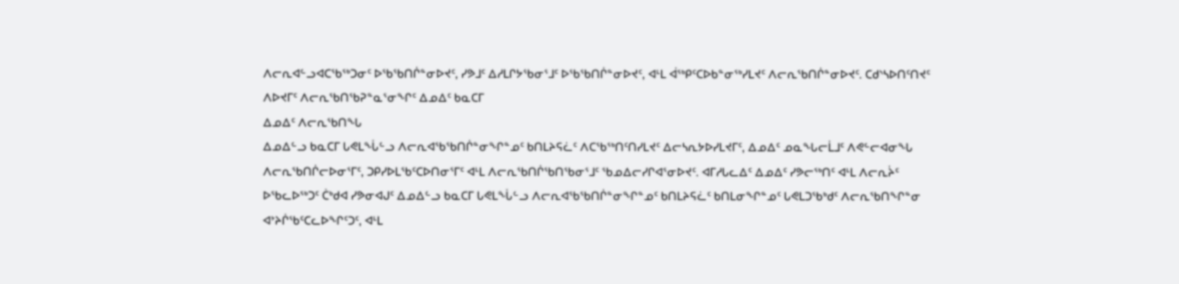ᐱᓕᕆᐊᓪᓗᐊᑕᖃᖅᑐᓂᑦ ᐅᖃᖃᑎᒌᓐᓂᐅᔪᑦ, ᓯᕗᒧᑦ ᐃᓱᒪᒋᔭᖃᓂᕐᒧᑦ ᐅᖃᖃᑎᒌᓐᓂᐅᔪᑦ, ᐊᒻᒪ ᐋᖅᑭᑦᑕᐅᑲᓐᓂᖅᓯᒪᔪᑦ ᐱᓕᕆᖃᑎᒌᓐᓂᐅᔪᑦ. ᑕᑯᔅᓴᐅᑎᑦᑎᔪᑦ ᐱᐅᔪᒥᑦ ᐱᓕᕆᖃᑎᖃᕈᓐᓇᕐᓂᖏᑦ ᐃᓄᐃᑦ ᑲᓇᑕᒥ
ᐃᓄᐃᑦ ᐱᓕᕆᖃᑎᖓ
ᐃᓄᐃᓪᓗ ᑲᓇᑕᒥ ᒐᕙᒪᖔᓪᓗ ᐱᓕᕆᐊᖃᖃᑎᒌᓐᓂᖏᓐᓄᑦ ᑲᑎᒪᔨᕋᓛᑦ ᐱᑕᖃᖅᑎᑦᑎᓯᒪᔪᑦ ᐃᓕᓴᕆᔭᐅᓯᒪᔪᒥᑦ, ᐃᓄᐃᑦ ᓄᓇᖓᓕᒫᒧᑦ ᐱᕙᓪᓕᐊᓂᖓ ᐱᓕᕆᖃᑎᒌᓕᐅᓂᕐᒥᑦ, ᑐᑭᓯᐅᒪᖃᑦᑕᐅᑎᓂᕐᒥᑦ ᐊᒻᒪ ᐱᓕᕆᖃᑎᒌᖃᑎᖃᓂᕐᒧᑦ ᖃᓄᐃᓕᓯᒋᐊᕐᓂᐅᔪᑦ. ᐊᒥᓱᒐᓚᐃᑦ ᐃᓄᐃᑦ ᓯᕗᓕᖅᑎᑦ ᐊᒻᒪ ᐱᓕᕆᔩᑦ ᐅᖃᓚᐅᖅᑐᑦ ᑖᒃᑯᐊ ᓯᕗᓂᐊᒍᑦ ᐃᓄᐃᓪᓗ ᑲᓇᑕᒥ ᒐᕙᒪᖔᓪᓗ ᐱᓕᕆᐊᖃᖃᑎᒌᓐᓂᖏᓐᓄᑦ ᑲᑎᒪᔨᕋᓛᑦ ᑲᑎᒪᓂᖏᓐᓄᑦ ᒐᕙᒪᑐᖃᒃᑯᑦ ᐱᓕᕆᖃᑎᖏᓐᓂ ᐊᔾᔨᒌᖃᑦᑕᓚᐅᖏᑦᑐᑦ, ᐊᒻᒪ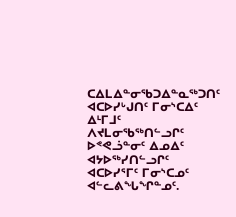ᑕᐃᒪᐃᓐᓂᖃᑐᐃᓐᓇᖅᑐᑎᑦ ᐊᑕᐅᓯᒡᒍᑎᑦ ᒥᓂᔅᑕᐃᑦ ᐃᒻᒥᒧᑦ ᐱᔪᒪᓂᖃᖅᑎᓪᓗᒋᑦ ᐅᕝᕙᓘᓐᓂᑦ ᐃᓄᐃᑦ ᐊᔭᐅᖅᓯᑎᓪᓗᒋᑦ ᐊᑕᐅᓯᕐᒥᑦ ᒥᓂᔅᑕᓄᑦ ᐊᓪᓚᕕᖓᖏᓐᓄᑦ.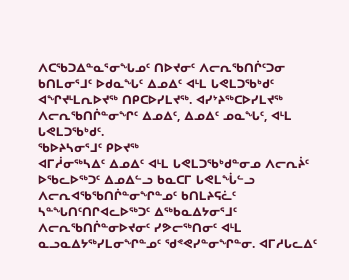ᐱᑕᖃᑐᐃᓐᓇᕐᓂᖓᓄᑦ ᑎᐅᔪᓂᑦ ᐱᓕᕆᖃᑎᒌᑦᑐᓂ ᑲᑎᒪᓂᕐᒧᑦ ᐅᑯᓇᖓᑦ ᐃᓄᐃᑦ ᐊᒻᒪ ᒐᕙᒪᑐᖃᒃᑯᑦ ᐊᖏᔪᒻᒪᕆᐅᔪᖅ ᑎᑭᑕᐅᓯᒪᔪᖅ. ᐊᓯᔾᔨᖅᑕᐅᓯᒪᔪᖅ ᐱᓕᕆᖃᑎᒌᓐᓂᖏᑦ ᐃᓄᐃᑦ, ᐃᓄᐃᑦ ᓄᓇᖓᑦ, ᐊᒻᒪ ᒐᕙᒪᑐᖃᒃᑯᑦ.
ᖃᐅᔨᓴᓂᕐᒧᑦ ᑭᐅᔪᖅ
ᐊᒥᓲᓂᖅᓴᐃᑦ ᐃᓄᐃᑦ ᐊᒻᒪ ᒐᕙᒪᑐᖃᒃᑯᓐᓂᓄ ᐱᓕᕆᔩᑦ ᐅᖃᓚᐅᖅᑐᑦ ᐃᓄᐃᓪᓗ ᑲᓇᑕᒥ ᒐᕙᒪᖔᓪᓗ ᐱᓕᕆᐊᖃᖃᑎᒌᓐᓂᖏᓐᓄᑦ ᑲᑎᒪᔨᕋᓛᑦ ᓴᓐᖓᑎᑦᑎᒋᐊᓚᐅᖅᑐᑦ ᐃᖅᑲᓇᐃᔭᓂᕐᒧᑦ ᐱᓕᕆᖃᑎᒌᓐᓂᐅᔪᓂᑦ ᓯᕗᓕᖅᑎᓂᑦ ᐊᒻᒪ ᓇᓗᓇᐃᔭᖅᓯᒪᓂᖏᓐᓄᑦ ᖁᕝᕙᓯᓐᓂᖏᓐᓂ. ᐊᒥᓱᒐᓚᐃᑦ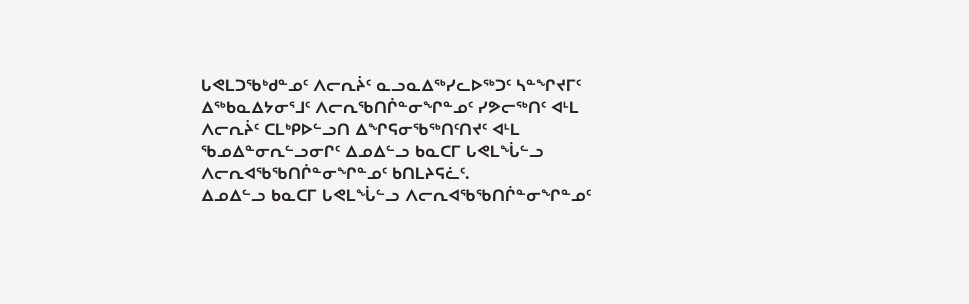ᒐᕙᒪᑐᖃᒃᑯᓐᓄᑦ ᐱᓕᕆᔩᑦ ᓇᓗᓇᐃᖅᓯᓚᐅᖅᑐᑦ ᓴᓐᖏᔪᒥᑦ ᐃᖅᑲᓇᐃᔭᓂᕐᒧᑦ ᐱᓕᕆᖃᑎᒌᓐᓂᖏᓐᓄᑦ ᓯᕗᓕᖅᑎᑦ ᐊᒻᒪ ᐱᓕᕆᔩᑦ ᑕᒪᒃᑭᐅᓪᓗᑎ ᐃᖏᕋᓂᖃᖅᑎᑦᑎᔪᑦ ᐊᒻᒪ ᖃᓄᐃᓐᓂᕆᓪᓗᓂᒋᑦ ᐃᓄᐃᓪᓗ ᑲᓇᑕᒥ ᒐᕙᒪᖔᓪᓗ ᐱᓕᕆᐊᖃᖃᑎᒌᓐᓂᖏᓐᓄᑦ ᑲᑎᒪᔨᕋᓛᑦ.
ᐃᓄᐃᓪᓗ ᑲᓇᑕᒥ ᒐᕙᒪᖔᓪᓗ ᐱᓕᕆᐊᖃᖃᑎᒌᓐᓂᖏᓐᓄᑦ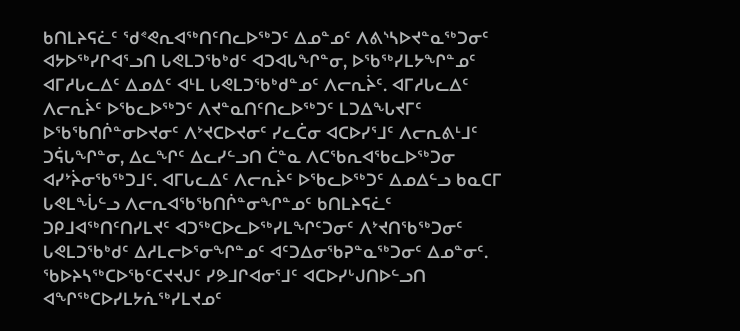ᑲᑎᒪᔨᕋᓛᑦ ᖁᕝᕙᕆᐊᖅᑎᑦᑎᓚᐅᖅᑐᑦ ᐃᓄᓐᓄᑦ ᐱᕕᔅᓴᐅᔪᓐᓇᖅᑐᓂᑦ ᐊᔭᐅᖅᓯᒋᐊᕐᓗᑎ ᒐᕙᒪᑐᖃᒃᑯᑦ ᐊᑐᐊᒐᖏᓐᓂ, ᐅᖃᖅᓯᒪᔭᖏᓐᓄᑦ ᐊᒥᓱᒐᓚᐃᑦ ᐃᓄᐃᑦ ᐊᒻᒪ ᒐᕙᒪᑐᖃᒃᑯᓐᓄᑦ ᐱᓕᕆᔩᑦ. ᐊᒥᓱᒐᓚᐃᑦ ᐱᓕᕆᔩᑦ ᐅᖃᓚᐅᖅᑐᑦ ᐱᔪᓐᓇᑎᑦᑎᓚᐅᖅᑐᑦ ᒪᑐᐃᖓᔪᒥᑦ ᐅᖃᖃᑎᒌᓐᓂᐅᔪᓂᑦ ᐱᔾᔪᑕᐅᔪᓂᑦ ᓯᓚᑖᓂ ᐊᑕᐅᓯᕐᒧᑦ ᐱᓕᕆᕕᒻᒧᑦ ᑐᕌᒐᖏᓐᓂ, ᐃᓚᖏᑦ ᐃᓚᓯᓪᓗᑎ ᑖᓐᓇ ᐱᑕᖃᕆᐊᖃᓚᐅᖅᑐᓂ ᐊᓯᔾᔩᓂᖃᖅᑐᒧᑦ. ᐊᒥᒐᓚᐃᑦ ᐱᓕᕆᔩᑦ ᐅᖃᓚᐅᖅᑐᑦ ᐃᓄᐃᓪᓗ ᑲᓇᑕᒥ ᒐᕙᒪᖔᓪᓗ ᐱᓕᕆᐊᖃᖃᑎᒌᓐᓂᖏᓐᓄᑦ ᑲᑎᒪᔨᕋᓛᑦ ᑐᑭᒧᐊᖅᑎᑦᑎᓯᒪᔪᑦ ᐊᑐᖅᑕᐅᓚᐅᖅᓯᒪᖏᑦᑐᓂᑦ ᐱᔾᔪᑎᖃᖅᑐᓂᑦ ᒐᕙᒪᑐᖃᒃᑯᑦ ᐃᓱᒪᓕᐅᕐᓂᖏᓐᓄᑦ ᐊᑦᑐᐃᓂᖃᕈᓐᓇᖅᑐᓂᑦ ᐃᓄᓐᓂᑦ.
ᖃᐅᔨᓴᖅᑕᐅᖃᑦᑕᔪᔪᒍᑦ ᓯᕗᒧᒋᐊᓂᕐᒧᑦ ᐊᑕᐅᓯᒡᒍᑎᐅᓪᓗᑎ ᐊᖏᖅᑕᐅᓯᒪᔭᕇᖅᓯᒪᔪᓄᑦ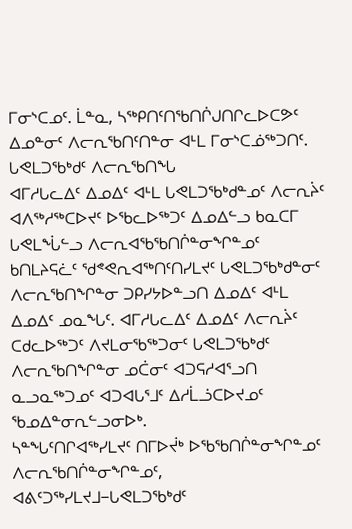ᒥᓂᔅᑕᓄᑦ. ᒫᓐᓇ, ᓴᖅᑭᑎᑦᑎᖃᑎᒌᒍᑎᒋᓚᐅᑕᕗᑦ ᐃᓄᓐᓂᑦ ᐱᓕᕆᖃᑎᑦᑎᓐᓂ ᐊᒻᒪ ᒥᓂᔅᑕᓅᖅᑐᑎᑦ.
ᒐᕙᒪᑐᖃᒃᑯᑦ ᐱᓕᕆᖃᑎᖓ
ᐊᒥᓱᒐᓚᐃᑦ ᐃᓄᐃᑦ ᐊᒻᒪ ᒐᕙᒪᑐᖃᒃᑯᓐᓄᑦ ᐱᓕᕆᔩᑦ ᐊᐱᖅᓱᖅᑕᐅᔪᑦ ᐅᖃᓚᐅᖅᑐᑦ ᐃᓄᐃᓪᓗ ᑲᓇᑕᒥ ᒐᕙᒪᖔᓪᓗ ᐱᓕᕆᐊᖃᖃᑎᒌᓐᓂᖏᓐᓄᑦ ᑲᑎᒪᔨᕋᓛᑦ ᖁᕝᕙᕆᐊᖅᑎᑦᑎᓯᒪᔪᑦ ᒐᕙᒪᑐᖃᒃᑯᓐᓂᑦ ᐱᓕᕆᖃᑎᖏᓐᓂ ᑐᑭᓯᔭᐅᓐᓗᑎ ᐃᓄᐃᑦ ᐊᒻᒪ ᐃᓄᐃᑦ ᓄᓇᖓᑦ. ᐊᒥᓱᒐᓚᐃᑦ ᐃᓄᐃᑦ ᐱᓕᕆᔩᑦ ᑕᑯᓚᐅᖅᑐᑦ ᐱᔪᒪᓂᖃᖅᑐᓂᑦ ᒐᕙᒪᑐᖃᒃᑯᑦ ᐱᓕᕆᖃᑎᖏᓐᓂ ᓄᑖᓂᑦ ᐊᑐᕋᓱᐊᕐᓗᑎ ᓇᓗᓇᖅᑐᓄᑦ ᐊᑐᐊᒐᕐᒧᑦ ᐃᓱᒫᓘᑕᐅᔪᓄᑦ ᖃᓄᐃᓐᓂᕆᓪᓗᓂᐅᒃ.
ᓴᓐᖓᑦᑎᒋᐊᖅᓯᒪᔪᑦ ᑎᒥᐅᔫᒃ ᐅᖃᖃᑎᒌᓐᓂᖏᓐᓄᑦ ᐱᓕᕆᖃᑎᒌᓐᓂᖏᓐᓄᑦ, ᐊᕕᑦᑐᖅᓯᒪᔪᒧ−ᒐᕙᒪᑐᖃᒃᑯᑦ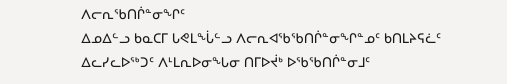ᐱᓕᕆᖃᑎᒌᓐᓂᖏᑦ
ᐃᓄᐃᓪᓗ ᑲᓇᑕᒥ ᒐᕙᒪᖔᓪᓗ ᐱᓕᕆᐊᖃᖃᑎᒌᓐᓂᖏᓐᓄᑦ ᑲᑎᒪᔨᕋᓛᑦ ᐃᓚᓯᓚᐅᖅᑐᑦ ᐱᒻᒪᕆᐅᓂᖓᓂ ᑎᒥᐅᔫᒃ ᐅᖃᖃᑎᒌᓐᓂᒧᑦ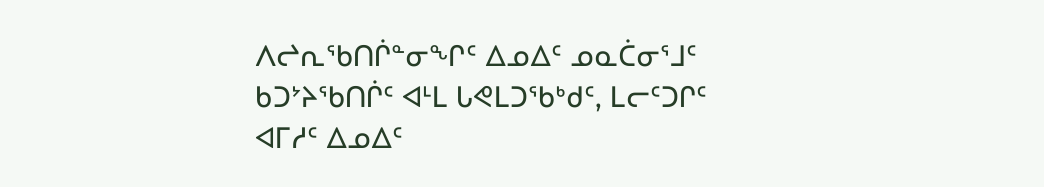ᐱᖠᕆᖃᑎᒌᓐᓂᖏᑦ ᐃᓄᐃᑦ ᓄᓇᑖᓂᕐᒧᑦ ᑲᑐᔾᔨᖃᑎᒌᑦ ᐊᒻᒪ ᒐᕙᒪᑐᖃᒃᑯᑦ, ᒪᓕᑦᑐᒋᑦ ᐊᒥᓱᑦ ᐃᓄᐃᑦ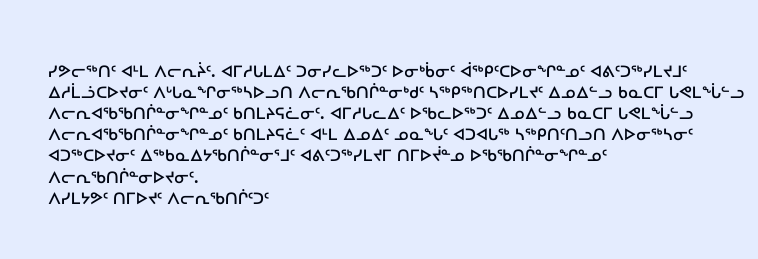ᓯᕗᓕᖅᑎᑦ ᐊᒻᒪ ᐱᓕᕆᔩᑦ. ᐊᒥᓱᒐᒪᐃᑦ ᑐᓂᓯᓚᐅᖅᑐᑦ ᐅᓂᒃᑳᓂᑦ ᐋᖅᑭᑦᑕᐅᓂᖏᓐᓄᑦ ᐊᕕᑦᑐᖅᓯᒪᔪᒧᑦ ᐃᓱᒫᓘᑕᐅᔪᓂᑦ ᐱᒡᒐᓇᖏᓂᖅᓴᐅᓗᑎ ᐱᓕᕆᖃᑎᒌᓐᓂᒃᑯᑦ ᓴᖅᑭᖅᑎᑕᐅᓯᒪᔪᑦ ᐃᓄᐃᓪᓗ ᑲᓇᑕᒥ ᒐᕙᒪᖔᓪᓗ ᐱᓕᕆᐊᖃᖃᑎᒌᓐᓂᖏᓐᓄᑦ ᑲᑎᒪᔨᕋᓛᓂᑦ. ᐊᒥᓱᒐᓚᐃᑦ ᐅᖃᓚᐅᖅᑐᑦ ᐃᓄᐃᓪᓗ ᑲᓇᑕᒥ ᒐᕙᒪᖔᓪᓗ ᐱᓕᕆᐊᖃᖃᑎᒌᓐᓂᖏᓐᓄᑦ ᑲᑎᒪᔨᕋᓛᑦ ᐊᒻᒪ ᐃᓄᐃᑦ ᓄᓇᖓᑦ ᐊᑐᐊᒐᖅ ᓴᖅᑭᑎᑦᑎᓗᑎ ᐱᐅᓂᖅᓴᓂᑦ ᐊᑐᖅᑕᐅᔪᓂᑦ ᐃᖅᑲᓇᐃᔭᖃᑎᒌᓐᓂᕐᒧᑦ ᐊᕕᑦᑐᖅᓯᒪᔪᒥ ᑎᒥᐅᔫᓐᓄ ᐅᖃᖃᑎᒌᓐᓂᖏᓐᓄᑦ ᐱᓕᕆᖃᑎᒌᓐᓂᐅᔪᓂᑦ.
ᐱᓯᒪᔭᕗᑦ ᑎᒥᐅᔪᑦ ᐱᓕᕆᖃᑎᒌᑦᑐᑦ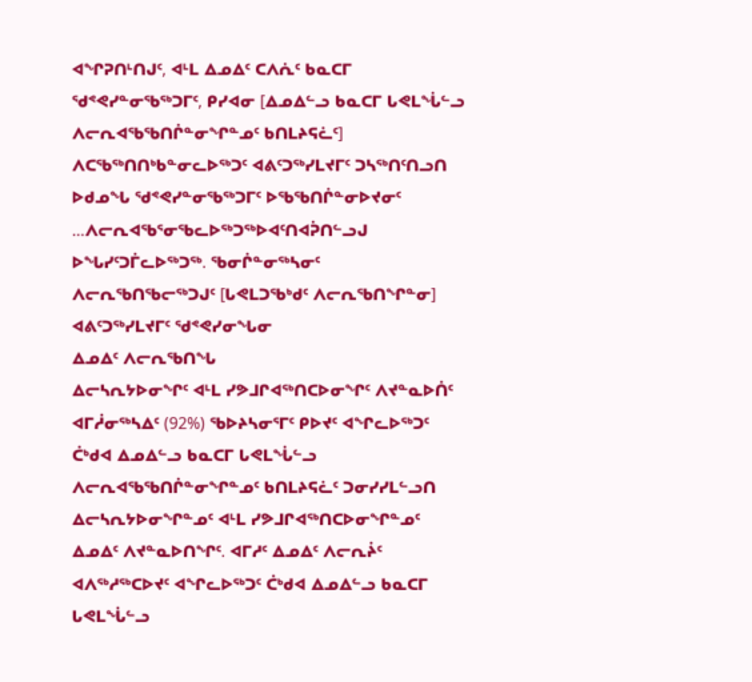ᐊᖏᕈᑎᒻᑎᒍᑦ, ᐊᒻᒪ ᐃᓄᐃᑦ ᑕᐱᕇᑦ ᑲᓇᑕᒥ ᖁᕝᕙᓯᓐᓂᖃᖅᑐᒥᑦ, ᑭᓯᐊᓂ [ᐃᓄᐃᓪᓗ ᑲᓇᑕᒥ ᒐᕙᒪᖔᓪᓗ ᐱᓕᕆᐊᖃᖃᑎᒌᓐᓂᖏᓐᓄᑦ ᑲᑎᒪᔨᕋᓛᑦ] ᐱᑕᖃᖅᑎᑎᒃᑲᓐᓂᓚᐅᖅᑐᑦ ᐊᕕᑦᑐᖅᓯᒪᔪᒥᑦ ᑐᓴᖅᑎᑦᑎᓗᑎ ᐅᑯᓄᖓ ᖁᕝᕙᓯᓐᓂᖃᖅᑐᒥᑦ ᐅᖃᖃᑎᒌᓐᓂᐅᔪᓂᑦ …ᐱᓕᕆᐊᖃᕐᓂᖃᓚᐅᖅᑐᖅᐅᐊᑦᑎᐊᕉᑎᓪᓗᒍ ᐅᖓᓯᑦᑐᒦᓚᐅᖅᑐᖅ. ᖃᓂᒌᓐᓂᖅᓴᓂᑦ ᐱᓕᕆᖃᑎᖃᓕᖅᑐᒍᑦ [ᒐᕙᒪᑐᖃᒃᑯᑦ ᐱᓕᕆᖃᑎᖏᓐᓂ] ᐊᕕᑦᑐᖅᓯᒪᔪᒥᑦ ᖁᕝᕙᓯᓂᖓᓂ
ᐃᓄᐃᑦ ᐱᓕᕆᖃᑎᖓ
ᐃᓕᓴᕆᔭᐅᓂᖏᑦ ᐊᒻᒪ ᓯᕗᒧᒋᐊᖅᑎᑕᐅᓂᖏᑦ ᐱᔪᓐᓇᐅᑏᑦ
ᐊᒥᓲᓂᖅᓴᐃᑦ (92%) ᖃᐅᔨᓴᓂᕐᒥᑦ ᑭᐅᔪᑦ ᐊᖏᓚᐅᖅᑐᑦ ᑖᒃᑯᐊ ᐃᓄᐃᓪᓗ ᑲᓇᑕᒥ ᒐᕙᒪᖔᓪᓗ ᐱᓕᕆᐊᖃᖃᑎᒌᓐᓂᖏᓐᓄᑦ ᑲᑎᒪᔨᕋᓛᑦ ᑐᓂᓯᓯᒪᓪᓗᑎ ᐃᓕᓴᕆᔭᐅᓂᖏᓐᓄᑦ ᐊᒻᒪ ᓯᕗᒧᒋᐊᖅᑎᑕᐅᓂᖏᓐᓄᑦ ᐃᓄᐃᑦ ᐱᔪᓐᓇᐅᑎᖏᑦ. ᐊᒥᓱᑦ ᐃᓄᐃᑦ ᐱᓕᕆᔩᑦ ᐊᐱᖅᓱᖅᑕᐅᔪᑦ ᐊᖏᓚᐅᖅᑐᑦ ᑖᒃᑯᐊ ᐃᓄᐃᓪᓗ ᑲᓇᑕᒥ ᒐᕙᒪᖔᓪᓗ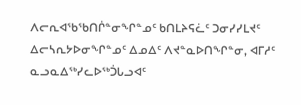ᐱᓕᕆᐊᖃᖃᑎᒌᓐᓂᖏᓐᓄᑦ ᑲᑎᒪᔨᕋᓛᑦ ᑐᓂᓯᓯᒪᔪᑦ ᐃᓕᓴᕆᔭᐅᓂᖏᓐᓄᑦ ᐃᓄᐃᑦ ᐱᔪᓐᓇᐅᑎᖏᓐᓂ, ᐊᒥᓱᑦ ᓇᓗᓇᐃᖅᓯᓚᐅᖅᑑᒐᓗᐊᑦ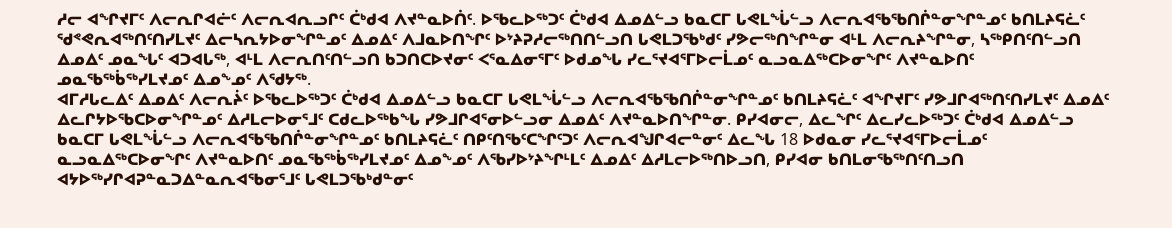ᓱᓕ ᐊᖏᔪᒥᑦ ᐱᓕᕆᒋᐊᓖᑦ ᐱᓕᕆᐊᕆᓗᒋᑦ ᑖᒃᑯᐊ ᐱᔪᓐᓇᐅᑏᑦ. ᐅᖃᓚᐅᖅᑐᑦ ᑖᒃᑯᐊ ᐃᓄᐃᓪᓗ ᑲᓇᑕᒥ ᒐᕙᒪᖔᓪᓗ ᐱᓕᕆᐊᖃᖃᑎᒌᓐᓂᖏᓐᓄᑦ ᑲᑎᒪᔨᕋᓛᑦ ᖁᕝᕙᕆᐊᖅᑎᑦᑎᓯᒪᔪᑦ ᐃᓕᓴᕆᔭᐅᓂᖏᓐᓄᑦ ᐃᓄᐃᑦ ᐱᒧᓇᐅᑎᖏᑦ ᐅᔾᔨᕈᓱᓕᖅᑎᑎᓪᓗᑎ ᒐᕙᒪᑐᖃᒃᑯᑦ ᓯᕗᓕᖅᑎᖏᓐᓂ ᐊᒻᒪ ᐱᓕᕆᔨᖏᓐᓂ, ᓴᖅᑭᑎᑦᑎᓪᓗᑎ ᐃᓄᐃᑦ ᓄᓇᖓᑦ ᐊᑐᐊᒐᖅ, ᐊᒻᒪ ᐱᓕᕆᑎᑦᑎᓪᓗᑎ ᑲᑐᑎᑕᐅᔪᓂᑦ ᐸᕐᓇᐃᓂᕐᒥᑦ ᐅᑯᓄᖓ ᓯᓚᕐᔪᐊᕐᒥᐅᓕᒫᓄᑦ ᓇᓗᓇᐃᖅᑕᐅᓂᖏᑦ ᐱᔪᓐᓇᐅᑎᑦ ᓄᓇᖃᖅᑳᖅᓯᒪᔪᓄᑦ ᐃᓄᖕᓄᑦ ᐱᖁᔭᖅ.
ᐊᒥᓱᒐᓚᐃᑦ ᐃᓄᐃᑦ ᐱᓕᕆᔩᑦ ᐅᖃᓚᐅᖅᑐᑦ ᑖᒃᑯᐊ ᐃᓄᐃᓪᓗ ᑲᓇᑕᒥ ᒐᕙᒪᖔᓪᓗ ᐱᓕᕆᐊᖃᖃᑎᒌᓐᓂᖏᓐᓄᑦ ᑲᑎᒪᔨᕋᓛᑦ ᐊᖏᔪᒥᑦ ᓯᕗᒧᒋᐊᖅᑎᑦᑎᓯᒪᔪᑦ ᐃᓄᐃᑦ ᐃᓚᒋᔭᐅᖃᑕᐅᓂᖏᓐᓄᑦ ᐃᓱᒪᓕᐅᓂᕐᒧᑦ ᑕᑯᓚᐅᖅᑲᖓ ᓯᕗᒧᒋᐊᕐᓂᐅᓪᓗᓂ ᐃᓄᐃᑦ ᐱᔪᓐᓇᐅᑎᖏᓐᓂ. ᑭᓯᐊᓂᓕ, ᐃᓚᖏᑦ ᐃᓚᓯᓚᐅᖅᑐᑦ ᑖᒃᑯᐊ ᐃᓄᐃᓪᓗ ᑲᓇᑕᒥ ᒐᕙᒪᖔᓪᓗ ᐱᓕᕆᐊᖃᖃᑎᒌᓐᓂᖏᓐᓄᑦ ᑲᑎᒪᔨᕋᓛᑦ ᑎᑭᑦᑎᖃᑦᑕᖏᑦᑐᑦ ᐱᓕᕆᐊᖑᒋᐊᓕᓐᓂᑦ ᐃᓚᖓ 18 ᐅᑯᓇᓂ ᓯᓚᕐᔪᐊᕐᒥᐅᓕᒫᓄᑦ ᓇᓗᓇᐃᖅᑕᐅᓂᖏᑦ ᐱᔪᓐᓇᐅᑎᑦ ᓄᓇᖃᖅᑳᖅᓯᒪᔪᓄᑦ ᐃᓄᖕᓄᑦ ᐱᖃᓯᐅᔾᔨᖏᒻᒪᑦ ᐃᓄᐃᑦ ᐃᓱᒪᓕᐅᖅᑎᐅᓗᑎ, ᑭᓯᐊᓂ ᑲᑎᒪᓂᖃᖅᑎᑦᑎᓗᑎ ᐊᔭᐅᖅᓯᒋᐊᕈᓐᓇᑐᐃᓐᓇᕆᐊᖃᓂᕐᒧᑦ ᒐᕙᒪᑐᖃᒃᑯᓐᓂᑦ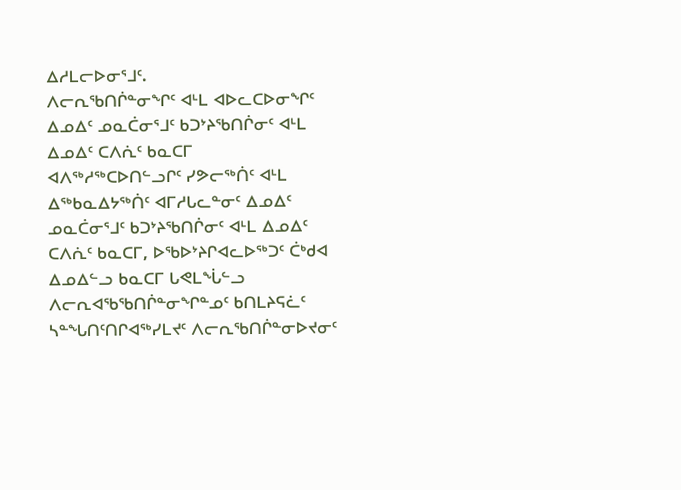ᐃᓱᒪᓕᐅᓂᕐᒧᑦ.
ᐱᓕᕆᖃᑎᒌᓐᓂᖏᑦ ᐊᒻᒪ ᐊᐅᓚᑕᐅᓂᖏᑦ ᐃᓄᐃᑦ ᓄᓇᑖᓂᕐᒧᑦ ᑲᑐᔾᔨᖃᑎᒌᓂᑦ ᐊᒻᒪ ᐃᓄᐃᑦ ᑕᐱᕇᑦ ᑲᓇᑕᒥ
ᐊᐱᖅᓱᖅᑕᐅᑎᓪᓗᒋᑦ ᓯᕗᓕᖅᑏᑦ ᐊᒻᒪ ᐃᖅᑲᓇᐃᔭᖅᑏᑦ ᐊᒥᓱᒐᓚᓐᓂᑦ ᐃᓄᐃᑦ ᓄᓇᑖᓂᕐᒧᑦ ᑲᑐᔾᔨᖃᑎᒌᓂᑦ ᐊᒻᒪ ᐃᓄᐃᑦ ᑕᐱᕇᑦ ᑲᓇᑕᒥ, ᐅᖃᐅᔾᔨᒋᐊᓚᐅᖅᑐᑦ ᑖᒃᑯᐊ ᐃᓄᐃᓪᓗ ᑲᓇᑕᒥ ᒐᕙᒪᖔᓪᓗ ᐱᓕᕆᐊᖃᖃᑎᒌᓐᓂᖏᓐᓄᑦ ᑲᑎᒪᔨᕋᓛᑦ ᓴᓐᖓᑎᑦᑎᒋᐊᖅᓯᒪᔪᑦ ᐱᓕᕆᖃᑎᒌᓐᓂᐅᔪᓂᑦ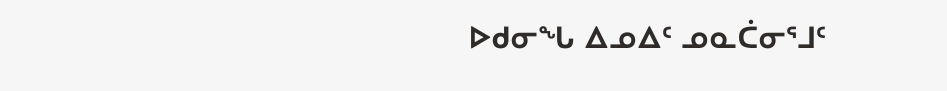ᐅᑯᓂᖓ ᐃᓄᐃᑦ ᓄᓇᑖᓂᕐᒧᑦ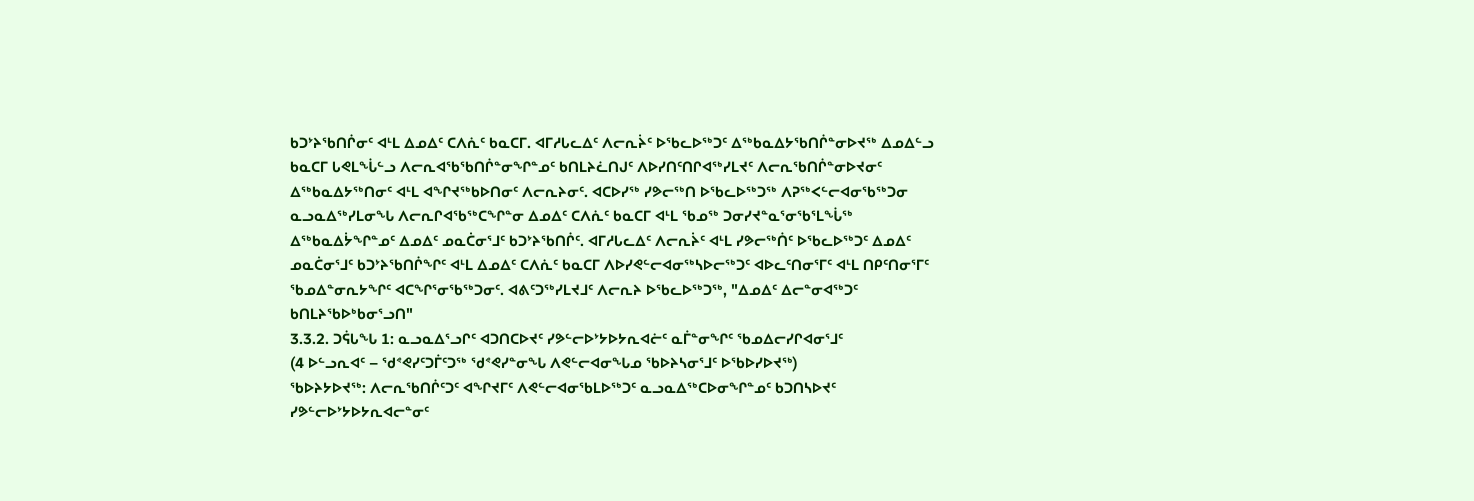ᑲᑐᔾᔨᖃᑎᒌᓂᑦ ᐊᒻᒪ ᐃᓄᐃᑦ ᑕᐱᕇᑦ ᑲᓇᑕᒥ. ᐊᒥᓱᒐᓚᐃᑦ ᐱᓕᕆᔩᑦ ᐅᖃᓚᐅᖅᑐᑦ ᐃᖅᑲᓇᐃᔭᖃᑎᒌᓐᓂᐅᔪᖅ ᐃᓄᐃᓪᓗ ᑲᓇᑕᒥ ᒐᕙᒪᖔᓪᓗ ᐱᓕᕆᐊᖃᖃᑎᒌᓐᓂᖏᓐᓄᑦ ᑲᑎᒪᔨᓛᑎᒍᑦ ᐱᐅᓯᑎᑦᑎᒋᐊᖅᓯᒪᔪᑦ ᐱᓕᕆᖃᑎᒌᓐᓂᐅᔪᓂᑦ ᐃᖅᑲᓇᐃᔭᖅᑎᓂᑦ ᐊᒻᒪ ᐊᖏᔪᖅᑲᐅᑎᓂᑦ ᐱᓕᕆᔨᓂᑦ. ᐊᑕᐅᓯᖅ ᓯᕗᓕᖅᑎ ᐅᖃᓚᐅᖅᑐᖅ ᐱᕈᖅᐸᓪᓕᐊᓂᖃᖅᑐᓂ ᓇᓗᓇᐃᖅᓯᒪᓂᖓ ᐱᓕᕆᒋᐊᖃᖅᑕᖏᓐᓂ ᐃᓄᐃᑦ ᑕᐱᕇᑦ ᑲᓇᑕᒥ ᐊᒻᒪ ᖃᓄᖅ ᑐᓂᓯᔪᓐᓇᕐᓂᖃᕐᒪᖔᖅ ᐃᖅᑲᓇᐃᔮᖏᓐᓄᑦ ᐃᓄᐃᑦ ᓄᓇᑖᓂᕐᒧᑦ ᑲᑐᔾᔨᖃᑎᒌᑦ. ᐊᒥᓱᒐᓚᐃᑦ ᐱᓕᕆᔩᑦ ᐊᒻᒪ ᓯᕗᓕᖅᑏᑦ ᐅᖃᓚᐅᖅᑐᑦ ᐃᓄᐃᑦ ᓄᓇᑖᓂᕐᒧᑦ ᑲᑐᔾᔨᖃᑎᒌᖏᑦ ᐊᒻᒪ ᐃᓄᐃᑦ ᑕᐱᕇᑦ ᑲᓇᑕᒥ ᐱᐅᓯᕙᓪᓕᐊᓂᖅᓴᐅᓕᖅᑐᑦ ᐊᐅᓚᑦᑎᓂᕐᒥᑦ ᐊᒻᒪ ᑎᑭᑦᑎᓂᕐᒥᑦ ᖃᓄᐃᓐᓂᕆᔭᖏᑦ ᐊᑕᖏᕐᓂᖃᖅᑐᓂᑦ. ᐊᕕᑦᑐᖅᓯᒪᔪᒧᑦ ᐱᓕᕆᔨ ᐅᖃᓚᐅᖅᑐᖅ, "ᐃᓄᐃᑦ ᐃᓕᓐᓂᐊᖅᑐᑦ ᑲᑎᒪᔨᖃᐅᒃᑲᓂᕐᓗᑎ"
3.3.2. ᑐᕌᒐᖓ 1: ᓇᓗᓇᐃᕐᓗᒋᑦ ᐊᑐᑎᑕᐅᔪᑦ ᓯᕗᓪᓕᐅᔾᔭᐅᔭᕆᐊᓖᑦ ᓇᒦᓐᓂᖏᑦ ᖃᓄᐃᓕᓯᒋᐊᓂᕐᒧᑦ
(4 ᐅᓪᓗᕆᐊᑦ – ᖁᕝᕙᓯᑦᑐᒦᑦᑐᖅ ᖁᕝᕙᓯᓐᓂᖓ ᐱᕙᓪᓕᐊᓂᖓᓄ ᖃᐅᔨᓴᓂᕐᒧᑦ ᐅᖃᐅᓯᐅᔪᖅ)
ᖃᐅᔨᔭᐅᔪᖅ: ᐱᓕᕆᖃᑎᒌᑦᑐᑦ ᐊᖏᔪᒥᑦ ᐱᕙᓪᓕᐊᓂᖃᒪᐅᖅᑐᑦ ᓇᓗᓇᐃᖅᑕᐅᓂᖏᓐᓄᑦ ᑲᑐᑎᓴᐅᔪᑦ ᓯᕗᓪᓕᐅᔾᔭᐅᔭᕆᐊᓕᓐᓂᑦ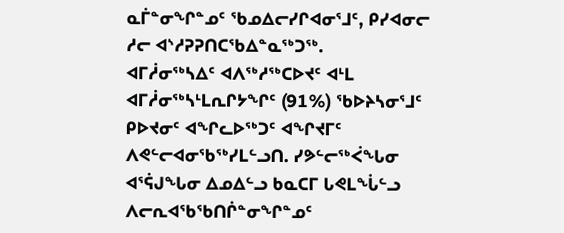ᓇᒦᓐᓂᖏᓐᓄᑦ ᖃᓄᐃᓕᓯᒋᐊᓂᕐᒧᑦ, ᑭᓯᐊᓂᓕ ᓱᓕ ᐊᔅᓱᕈᕈᑎᑕᖃᐃᓐᓇᖅᑐᖅ.
ᐊᒥᓲᓂᖅᓴᐃᑦ ᐊᐱᖅᓱᖅᑕᐅᔪᑦ ᐊᒻᒪ ᐊᒥᓲᓂᖅᓴᒻᒪᕆᒋᔭᖏᑦ (91%) ᖃᐅᔨᓴᓂᕐᒧᑦ ᑭᐅᔪᓂᑦ ᐊᖏᓚᐅᖅᑐᑦ ᐊᖏᔪᒥᑦ ᐱᕙᓪᓕᐊᓂᖃᖅᓯᒪᓪᓗᑎ. ᓯᕗᓪᓕᖅᐹᖓᓂ ᐊᕐᕌᒍᖓᓂ ᐃᓄᐃᓪᓗ ᑲᓇᑕᒥ ᒐᕙᒪᖔᓪᓗ ᐱᓕᕆᐊᖃᖃᑎᒌᓐᓂᖏᓐᓄᑦ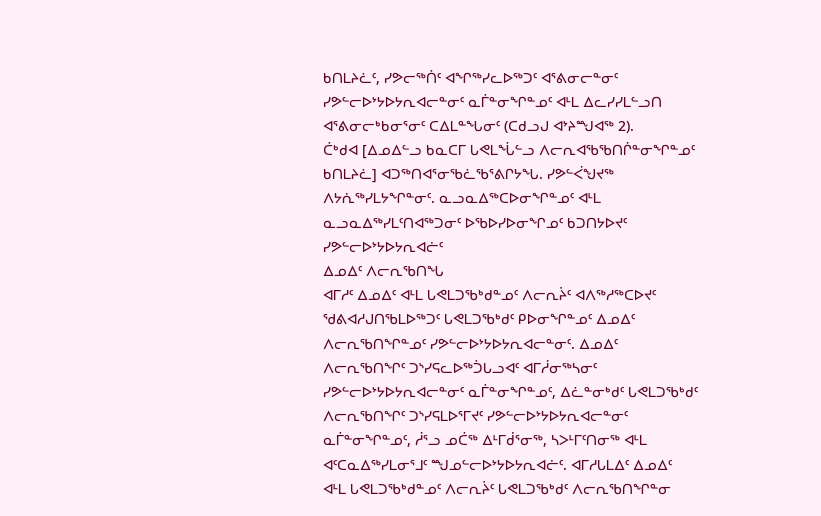ᑲᑎᒪᔨᓛᑦ, ᓯᕗᓕᖅᑏᑦ ᐊᖏᖅᓯᓚᐅᖅᑐᑦ ᐊᕐᕕᓂᓕᓐᓂᑦ ᓯᕗᓪᓕᐅᔾᔭᐅᔭᕆᐊᓕᓐᓂᑦ ᓇᒦᓐᓂᖏᓐᓄᑦ ᐊᒻᒪ ᐃᓚᓯᓯᒪᓪᓗᑎ ᐊᕐᕕᓂᓕᒃᑲᓂᕐᓂᑦ ᑕᐃᒪᓐᖓᓂᑦ (ᑕᑯᓗᒍ ᐊᔾᔨᙳᐊᖅ 2).
ᑖᒃᑯᐊ [ᐃᓄᐃᓪᓗ ᑲᓇᑕᒥ ᒐᕙᒪᖔᓪᓗ ᐱᓕᕆᐊᖃᖃᑎᒌᓐᓂᖏᓐᓄᑦ ᑲᑎᒪᔨᓛ] ᐊᑐᖅᑎᐊᕐᓂᖃᓛᖃᕐᕕᒋᔭᖓ. ᓯᕗᓪᐹᖑᔪᖅ ᐱᔭᕇᖅᓯᒪᔭᖏᓐᓂᑦ. ᓇᓗᓇᐃᖅᑕᐅᓂᖏᓐᓄᑦ ᐊᒻᒪ ᓇᓗᓇᐃᖅᓯᒪᑦᑎᐊᖅᑐᓂᑦ ᐅᖃᐅᓯᐅᓂᖏᓄᑦ ᑲᑐᑎᔭᐅᔪᑦ ᓯᕗᓪᓕᐅᔾᔭᐅᔭᕆᐊᓖᑦ
ᐃᓄᐃᑦ ᐱᓕᕆᖃᑎᖓ
ᐊᒥᓱᑦ ᐃᓄᐃᑦ ᐊᒻᒪ ᒐᕙᒪᑐᖃᒃᑯᓐᓄᑦ ᐱᓕᕆᔩᑦ ᐊᐱᖅᓱᖅᑕᐅᔪᑦ ᖁᕕᐊᓱᒍᑎᖃᒪᐅᖅᑐᑦ ᒐᕙᒪᑐᖃᒃᑯᑦ ᑭᐅᓂᖏᓐᓄᑦ ᐃᓄᐃᑦ ᐱᓕᕆᖃᑎᖏᓐᓄᑦ ᓯᕗᓪᓕᐅᔾᔭᐅᔭᕆᐊᓕᓐᓂᑦ. ᐃᓄᐃᑦ ᐱᓕᕆᖃᑎᖏᑦ ᑐᔅᓯᕋᓚᐅᖅᑑᒐᓗᐊᑦ ᐊᒥᓲᓂᖅᓴᓂᑦ ᓯᕗᓪᓕᐅᔾᔭᐅᔭᕆᐊᓕᓐᓂᑦ ᓇᒦᓐᓂᖏᓐᓄᑦ, ᐃᓛᓐᓂᒃᑯᑦ ᒐᕙᒪᑐᖃᒃᑯᑦ ᐱᓕᕆᖃᑎᖏᑦ ᑐᔅᓯᕋᒪᐅᕐᒥᔪᑦ ᓯᕗᓪᓕᐅᔾᔭᐅᔭᕆᐊᓕᓐᓂᑦ ᓇᒦᓐᓂᖏᓐᓄᑦ, ᓲᕐᓗ ᓄᑖᖅ ᐃᒻᒥᑰᕐᓂᖅ, ᓴᐳᒻᒥᑦᑎᓂᖅ ᐊᒻᒪ ᐊᑦᑕᓇᐃᖅᓯᒪᓂᕐᒧᑦ ᙳᓄᓪᓕᐅᔾᔭᐅᔭᕆᐊᓖᑦ. ᐊᒥᓱᒐᒪᐃᑦ ᐃᓄᐃᑦ ᐊᒻᒪ ᒐᕙᒪᑐᖃᒃᑯᓐᓄᑦ ᐱᓕᕆᔩᑦ ᒐᕙᒪᑐᖃᒃᑯᑦ ᐱᓕᕆᖃᑎᖏᓐᓂ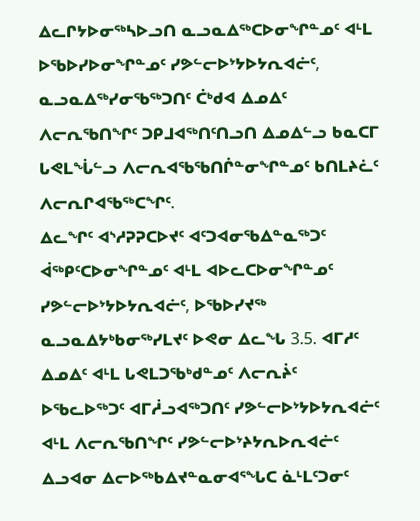ᐃᓚᒋᔭᐅᓂᖅᓴᐅᓗᑎ ᓇᓗᓇᐃᖅᑕᐅᓂᖏᓐᓄᑦ ᐊᒻᒪ ᐅᖃᐅᓯᐅᓂᖏᓐᓄᑦ ᓯᕗᓪᓕᐅᔾᔭᐅᔭᕆᐊᓖᑦ, ᓇᓗᓇᐃᖅᓯᓂᖃᖅᑐᑎᑦ ᑖᒃᑯᐊ ᐃᓄᐃᑦ ᐱᓕᕆᖃᑎᖏᑦ ᑐᑭᒧᐊᖅᑎᑦᑎᓗᑎ ᐃᓄᐃᓪᓗ ᑲᓇᑕᒥ ᒐᕙᒪᖔᓪᓗ ᐱᓕᕆᐊᖃᖃᑎᒌᓐᓂᖏᓐᓄᑦ ᑲᑎᒪᔨᓛᑦ ᐱᓕᕆᒋᐊᖃᖅᑕᖏᑦ.
ᐃᓚᖏᑦ ᐊᔅᓱᕈᕈᑕᐅᔪᑦ ᐊᑦᑐᐊᓂᖃᐃᓐᓇᖅᑐᑦ ᐋᖅᑭᑦᑕᐅᓂᖏᓐᓄᑦ ᐊᒻᒪ ᐊᐅᓚᑕᐅᓂᖏᓐᓄᑦ ᓯᕗᓪᓕᐅᔾᔭᐅᔭᕆᐊᓖᑦ, ᐅᖃᐅᓯᔪᖅ ᓇᓗᓇᐃᔭᒃᑲᓂᖅᓯᒪᔪᑦ ᐅᕙᓂ ᐃᓚᖓ 3.5. ᐊᒥᓱᑦ ᐃᓄᐃᑦ ᐊᒻᒪ ᒐᕙᒪᑐᖃᒃᑯᓐᓄᑦ ᐱᓕᕆᔩᑦ ᐅᖃᓚᐅᖅᑐᑦ ᐊᒥᓲᓗᐊᖅᑐᑎᑦ ᓯᕗᓪᓕᐅᔾᔭᐅᔭᕆᐊᓖᑦ ᐊᒻᒪ ᐱᓕᕆᖃᑎᖏᑦ ᓯᕗᓪᓕᐅᔾᔨᔭᕆᐅᕆᐊᓖᑦ ᐃᓗᐊᓂ ᐃᓕᐅᖅᑲᐃᔪᓐᓇᓂᐊᕐᖓᑕ ᓈᒻᒪᑦᑐᓂᑦ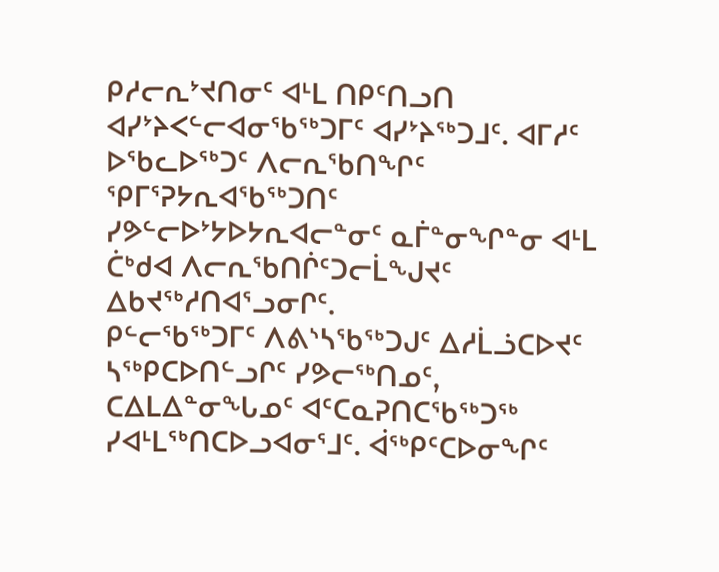ᑭᓱᓕᕆᔾᔪᑎᓂᑦ ᐊᒻᒪ ᑎᑭᑦᑎᓗᑎ ᐊᓯᔾᔨᐸᓪᓕᐊᓂᖃᖅᑐᒥᑦ ᐊᓯᔾᔨᖅᑐᒧᑦ. ᐊᒥᓱᑦ ᐅᖃᓚᐅᖅᑐᑦ ᐱᓕᕆᖃᑎᖏᑦ ᕿᒥᕐᕈᔭᕆᐊᖃᖅᑐᑎᑦ ᓯᕗᓪᓕᐅᔾᔭᐅᔭᕆᐊᓕᓐᓂᑦ ᓇᒦᓐᓂᖏᓐᓂ ᐊᒻᒪ ᑖᒃᑯᐊ ᐱᓕᕆᖃᑎᒌᑦᑐᓕᒫᖑᔪᑦ ᐃᑲᔪᖅᓱᑎᐊᕐᓗᓂᒋᑦ.
ᑭᓪᓕᖃᖅᑐᒥᑦ ᐱᕕᔅᓴᖃᖅᑐᒍᑦ ᐃᓱᒫᓘᑕᐅᔪᑦ ᓴᖅᑭᑕᐅᑎᓪᓗᒋᑦ ᓯᕗᓕᖅᑎᓄᑦ, ᑕᐃᒪᐃᓐᓂᖓᓄᑦ ᐊᑦᑕᓇᕈᑎᑕᖃᖅᑐᖅ ᓯᐊᒻᒪᖅᑎᑕᐅᓗᐊᓂᕐᒧᑦ. ᐋᖅᑭᑦᑕᐅᓂᖏᑦ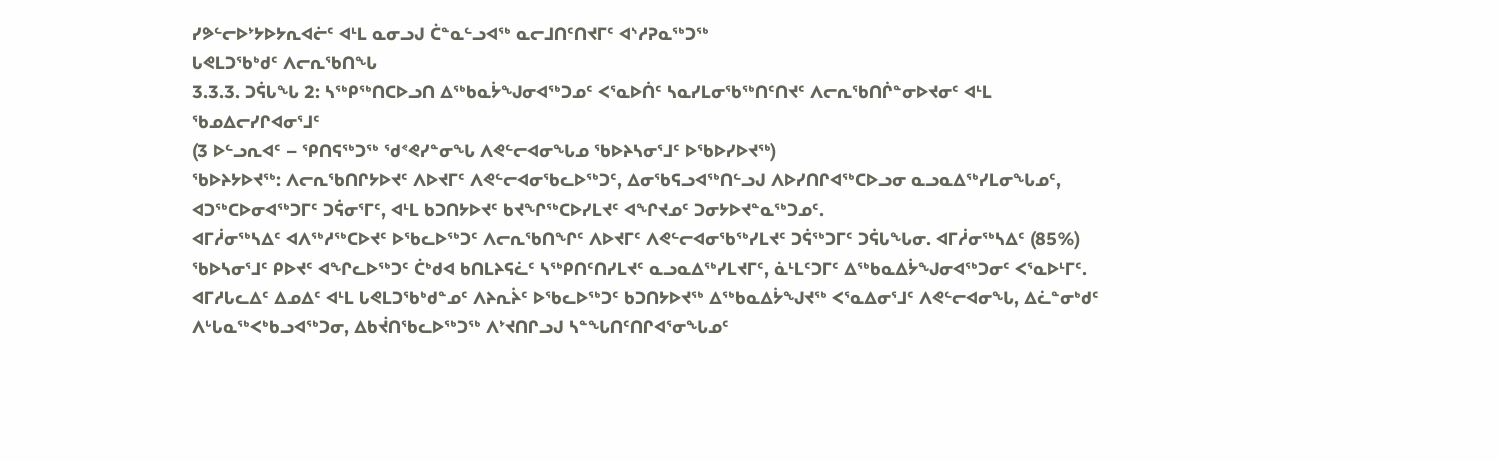ᓯᕗᓪᓕᐅᔾᔭᐅᔭᕆᐊᓖᑦ ᐊᒻᒪ ᓇᓂᓗᒍ ᑖᓐᓇᓪᓗᐊᖅ ᓇᓕᒧᑎᑦᑎᔪᒥᑦ ᐊᔅᓱᕈᓇᖅᑐᖅ
ᒐᕙᒪᑐᖃᒃᑯᑦ ᐱᓕᕆᖃᑎᖓ
3.3.3. ᑐᕌᒐᖓ 2: ᓴᖅᑭᖅᑎᑕᐅᓗᑎ ᐃᖅᑲᓇᔮᖑᓂᐊᖅᑐᓄᑦ ᐸᕐᓇᐅᑏᑦ ᓴᓇᓯᒪᓂᖃᖅᑎᑦᑎᔪᑦ ᐱᓕᕆᖃᑎᒌᓐᓂᐅᔪᓂᑦ ᐊᒻᒪ ᖃᓄᐃᓕᓯᒋᐊᓂᕐᒧᑦ
(3 ᐅᓪᓗᕆᐊᑦ – ᕿᑎᕋᖅᑐᖅ ᖁᕝᕙᓯᓐᓂᖓ ᐱᕙᓪᓕᐊᓂᖓᓄ ᖃᐅᔨᓴᓂᕐᒧᑦ ᐅᖃᐅᓯᐅᔪᖅ)
ᖃᐅᔨᔭᐅᔪᖅ: ᐱᓕᕆᖃᑎᒋᔭᐅᔪᑦ ᐱᐅᔪᒥᑦ ᐱᕙᓪᓕᐊᓂᖃᓚᐅᖅᑐᑦ, ᐃᓂᖃᕋᓗᐊᖅᑎᓪᓗᒍ ᐱᐅᓯᑎᒋᐊᖅᑕᐅᓗᓂ ᓇᓗᓇᐃᖅᓯᒪᓂᖓᓄᑦ, ᐊᑐᖅᑕᐅᓂᐊᖅᑐᒥᑦ ᑐᕌᓂᕐᒥᑦ, ᐊᒻᒪ ᑲᑐᑎᔭᐅᔪᑦ ᑲᔪᖏᖅᑕᐅᓯᒪᔪᑦ ᐊᖏᔪᓄᑦ ᑐᓂᔭᐅᔪᓐᓇᖅᑐᓄᑦ.
ᐊᒥᓲᓂᖅᓴᐃᑦ ᐊᐱᖅᓱᖅᑕᐅᔪᑦ ᐅᖃᓚᐅᖅᑐᑦ ᐱᓕᕆᖃᑎᖏᑦ ᐱᐅᔪᒥᑦ ᐱᕙᓪᓕᐊᓂᖃᖅᓯᒪᔪᑦ ᑐᕌᖅᑐᒥᑦ ᑐᕌᒐᖓᓂ. ᐊᒥᓲᓂᖅᓴᐃᑦ (85%) ᖃᐅᓴᓂᕐᒧᑦ ᑭᐅᔪᑦ ᐊᖏᓚᐅᖅᑐᑦ ᑖᒃᑯᐊ ᑲᑎᒪᔨᕋᓛᑦ ᓴᖅᑭᑎᑦᑎᓯᒪᔪᑦ ᓇᓗᓇᐃᖅᓯᒪᔪᒥᑦ, ᓈᒻᒪᑦᑐᒥᑦ ᐃᖅᑲᓇᐃᔮᖑᓂᐊᖅᑐᓂᑦ ᐸᕐᓇᐅᒻᒥᑦ. ᐊᒥᓱᒐᓚᐃᑦ ᐃᓄᐃᑦ ᐊᒻᒪ ᒐᕙᒪᑐᖃᒃᑯᓐᓄᑦ ᐱᔨᕆᔩᑦ ᐅᖃᓚᐅᖅᑐᑦ ᑲᑐᑎᔭᐅᔪᖅ ᐃᖅᑲᓇᐃᔮᖑᔪᖅ ᐸᕐᓇᐃᓂᕐᒧᑦ ᐱᕙᓪᓕᐊᓂᖓ, ᐃᓛᓐᓂᒃᑯᑦ ᐱᒡᒐᓇᖅᐸᒃᑲᓗᐊᖅᑐᓂ, ᐃᑲᔫᑎᖃᓚᐅᖅᑐᖅ ᐱᔾᔪᑎᒋᓗᒍ ᓴᓐᖓᑎᑦᑎᒋᐊᕐᓂᖓᓄᑦ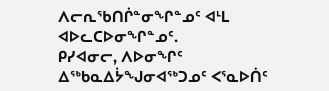ᐱᓕᕆᖃᑎᒌᓐᓂᖏᓐᓄᑦ ᐊᒻᒪ ᐊᐅᓚᑕᐅᓂᖏᓐᓄᑦ.
ᑭᓯᐊᓂᓕ, ᐱᐅᓂᖏᑦ ᐃᖅᑲᓇᐃᔮᖑᓂᐊᖅᑐᓄᑦ ᐸᕐᓇᐅᑏᑦ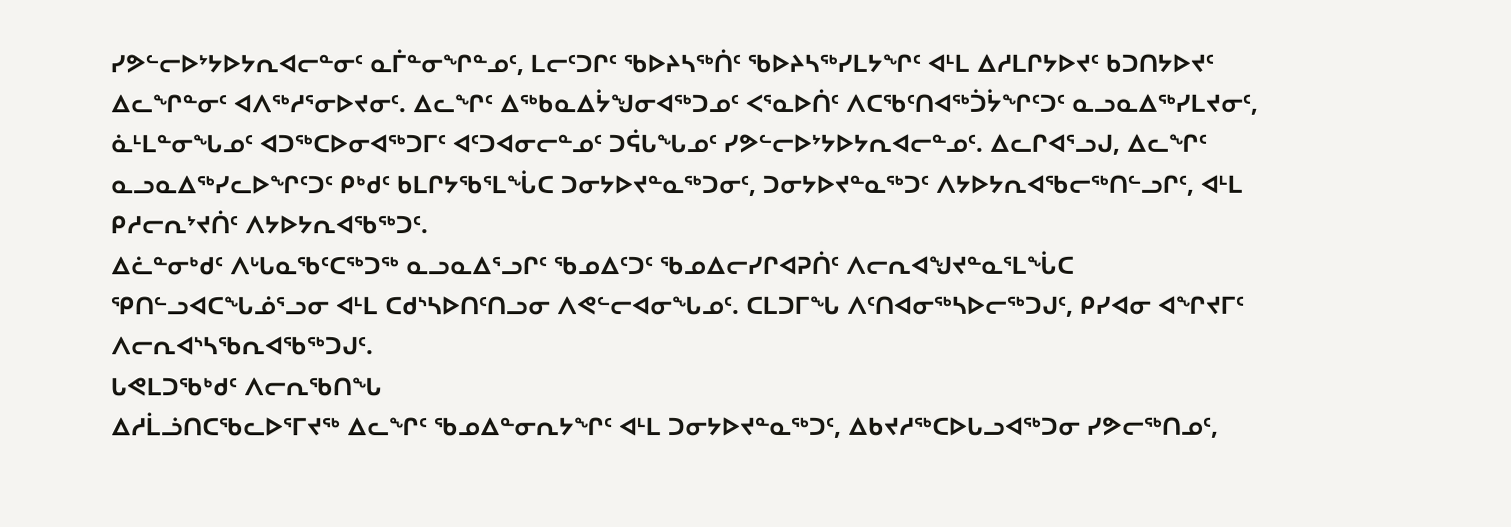ᓯᕗᓪᓕᐅᔾᔭᐅᔭᕆᐊᓕᓐᓂᑦ ᓇᒦᓐᓂᖏᓐᓄᑦ, ᒪᓕᑦᑐᒋᑦ ᖃᐅᔨᓴᖅᑏᑦ ᖃᐅᔨᓴᖅᓯᒪᔭᖏᑦ ᐊᒻᒪ ᐃᓱᒪᒋᔭᐅᔪᑦ ᑲᑐᑎᔭᐅᔪᑦ ᐃᓚᖏᓐᓂᑦ ᐊᐱᖅᓱᕐᓂᐅᔪᓂᑦ. ᐃᓚᖏᑦ ᐃᖅᑲᓇᐃᔮᖑᓂᐊᖅᑐᓄᑦ ᐸᕐᓇᐅᑏᑦ ᐱᑕᖃᑦᑎᐊᖅᑑᔮᖏᑦᑐᑦ ᓇᓗᓇᐃᖅᓯᒪᔪᓂᑦ, ᓈᒻᒪᓐᓂᖓᓄᑦ ᐊᑐᖅᑕᐅᓂᐊᖅᑐᒥᑦ ᐊᑦᑐᐊᓂᓕᓐᓄᑦ ᑐᕌᒐᖓᓄᑦ ᓯᕗᓪᓕᐅᔾᔭᐅᔭᕆᐊᓕᓐᓄᑦ. ᐃᓚᒋᐊᕐᓗᒍ, ᐃᓚᖏᑦ ᓇᓗᓇᐃᖅᓯᓚᐅᖏᑦᑐᑦ ᑭᒃᑯᑦ ᑲᒪᒋᔭᖃᕐᒪᖔᑕ ᑐᓂᔭᐅᔪᓐᓇᖅᑐᓂᑦ, ᑐᓂᔭᐅᔪᓐᓇᖅᑐᑦ ᐱᔭᐅᔭᕆᐊᖃᓕᖅᑎᓪᓗᒋᑦ, ᐊᒻᒪ ᑭᓱᓕᕆᔾᔪᑏᑦ ᐱᔭᐅᔭᕆᐊᖃᖅᑐᑦ.
ᐃᓛᓐᓂᒃᑯᑦ ᐱᒡᒐᓇᖃᑦᑕᖅᑐᖅ ᓇᓗᓇᐃᕐᓗᒋᑦ ᖃᓄᐃᑦᑐᑦ ᖃᓄᐃᓕᓯᒋᐊᕈᑏᑦ ᐱᓕᕆᐊᖑᔪᓐᓇᕐᒪᖔᑕ ᕿᑎᓪᓗᐊᑕᖓᓅᕐᓗᓂ ᐊᒻᒪ ᑕᑯᔅᓴᐅᑎᑦᑎᓗᓂ ᐱᕙᓪᓕᐊᓂᖓᓄᑦ. ᑕᒪᑐᒥᖓ ᐱᑦᑎᐊᓂᖅᓴᐅᓕᖅᑐᒍᑦ, ᑭᓯᐊᓂ ᐊᖏᔪᒥᑦ ᐱᓕᕆᐊᔅᓴᖃᕆᐊᖃᖅᑐᒍᑦ.
ᒐᕙᒪᑐᖃᒃᑯᑦ ᐱᓕᕆᖃᑎᖓ
ᐃᓱᒫᓘᑎᑕᖃᓚᐅᕐᒥᔪᖅ ᐃᓚᖏᑦ ᖃᓄᐃᓐᓂᕆᔭᖏᑦ ᐊᒻᒪ ᑐᓂᔭᐅᔪᓐᓇᖅᑐᑦ, ᐃᑲᔪᓱᖅᑕᐅᒐᓗᐊᖅᑐᓂ ᓯᕗᓕᖅᑎᓄᑦ,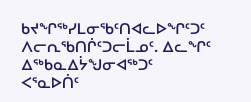ᑲᔪᖏᖅᓯᒪᓂᖃᑦᑎᐊᓚᐅᖏᑦᑐᑦ ᐱᓕᕆᖃᑎᒌᑦᑐᓕᒫᓄᑦ. ᐃᓚᖏᑦ ᐃᖅᑲᓇᐃᔮᖑᓂᐊᖅᑐᑦ ᐸᕐᓇᐅᑏᑦ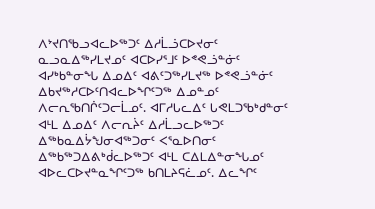ᐱᔾᔪᑎᖃᓗᐊᓚᐅᖅᑐᑦ ᐃᓱᒫᓘᑕᐅᔪᓂᑦ ᓇᓗᓇᐃᖅᓯᒪᔪᓄᑦ ᐊᑕᐅᓯᕐᒧᑦ ᐅᕝᕙᓘᓐᓃᑦ ᐊᓯᒃᑲᓐᓂᖓ ᐃᓄᐃᑦ ᐊᕕᑦᑐᖅᓯᒪᔪᖅ ᐅᕝᕙᓘᓐᓃᑦ ᐃᑲᔪᖅᓱᑕᐅᑦᑎᐊᓚᐅᖏᑦᑐᖅ ᐃᓄᓐᓄᑦ ᐱᓕᕆᖃᑎᒌᑦᑐᓕᒫᓄᑦ. ᐊᒥᓱᒐᓚᐃᑦ ᒐᕙᒪᑐᖃᒃᑯᓐᓂᑦ ᐊᒻᒪ ᐃᓄᐃᑦ ᐱᓕᕆᔩᑦ ᐃᓱᒫᓗᓚᐅᖅᑐᑦ ᐃᖅᑲᓇᐃᔮᖑᓂᐊᖅᑐᓂᑦ ᐸᕐᓇᐅᑎᓂᑦ ᐃᖅᑲᖅᑐᐃᕕᒃᑰᓚᐅᖅᑐᑦ ᐊᒻᒪ ᑕᐃᒪᐃᓐᓂᖓᓄᑦ ᐊᐅᓚᑕᐅᔪᓐᓇᖏᑦᑐᖅ ᑲᑎᒪᔨᕋᓛᓄᑦ. ᐃᓚᖏᑦ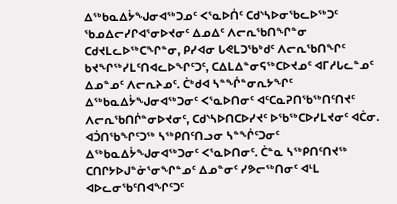ᐃᖅᑲᓇᐃᔮᖑᓂᐊᖅᑐᓄᑦ ᐸᕐᓇᐅᑏᑦ ᑕᑯᔅᓴᐅᓂᖃᓚᐅᖅᑐᑦ ᖃᓄᐃᓕᓯᒋᐊᕐᓂᐅᔪᓂᑦ ᐃᓄᐃᑦ ᐱᓕᕆᖃᑎᖏᓐᓂ ᑕᑯᔪᒪᓚᐅᖅᑕᖏᓐᓂ, ᑭᓯᐊᓂ ᒐᕙᒪᑐᖃᒃᑯᑦ ᐱᓕᕆᖃᑎᖏᑦ ᑲᔪᖏᖅᓯᒪᑦᑎᐊᓚᐅᖏᑦᑐᑦ, ᑕᐃᒪᐃᓐᓂᕋᖅᑕᐅᔪᓄᑦ ᐊᒥᓱᒐᓚᓐᓄᑦ ᐃᓄᓐᓄᑦ ᐱᓕᕆᔨᓄᑦ. ᑖᒃᑯᐊ ᓴᓐᖐᓐᓂᕆᔭᖏᑦ ᐃᖅᑲᓇᐃᔮᖑᓂᐊᖅᑐᓂᑦ ᐸᕐᓇᐅᑎᓂᑦ ᐊᑦᑕᓇᕈᑎᖃᖅᑎᑦᑎᔪᑦ ᐱᓕᕆᖃᑎᒌᓐᓂᐅᔪᓂᑦ, ᑕᑯᔅᓴᐅᑎᑕᐅᓯᔪᑦ ᐅᖃᖅᑕᐅᓯᒪᔪᓂᑦ ᐊᑖᓂ.
ᐊᑑᑎᖃᖏᑦᑐᖅ ᓴᖅᑭᑎᑦᑎᓗᓂ ᓴᓐᖐᑦᑐᓂᑦ ᐃᖅᑲᓇᐃᔮᖑᓂᐊᖅᑐᓂᑦ ᐸᕐᓇᐅᑎᓂᑦ. ᑖᓐᓇ ᓴᖅᑭᑎᑦᑎᔪᖅ ᑕᑎᒋᔭᐅᒍᓐᓃᕐᓂᖏᓐᓄᑦ ᐃᓄᓐᓂᑦ ᓯᕗᓕᖅᑎᓂᑦ ᐊᒻᒪ ᐊᐅᓚᓂᖃᑦᑎᐊᖏᑦᑐᑦ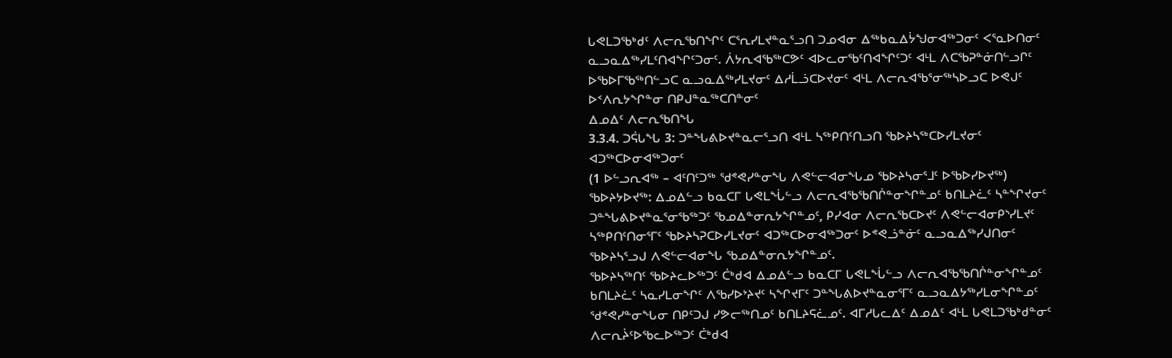ᒐᕙᒪᑐᖃᒃᑯᑦ ᐱᓕᕆᖃᑎᖏᑦ ᑕᕐᕆᓯᒪᔪᓐᓇᕐᓗᑎ ᑐᓄᐊᓂ ᐃᖅᑲᓇᐃᔮᖑᓂᐊᖅᑐᓂᑦ ᐸᕐᓇᐅᑎᓂᑦ ᓇᓗᓇᐃᖅᓯᒪᑦᑎᐊᖏᑦᑐᓂᑦ. ᐲᔭᕆᐊᖃᖅᑕᕗᑦ ᐊᐅᓚᓂᖃᑦᑎᐊᖏᑦᑐᑦ ᐊᒻᒪ ᐱᑕᖃᕈᓐᓃᑎᓪᓗᒋᑦ ᐅᖃᐅᒥᖃᖅᑎᓪᓗᑕ ᓇᓗᓇᐃᖅᓯᒪᔪᓂᑦ ᐃᓱᒫᓘᑕᐅᔪᓂᑦ ᐊᒻᒪ ᐱᓕᕆᐊᖃᕐᓂᖅᓴᐅᓗᑕ ᐅᕙᒍᑦ ᐅᑉᐱᕆᔭᖏᓐᓂ ᑎᑭᒍᓐᓇᖅᑕᑎᓐᓂᑦ
ᐃᓄᐃᑦ ᐱᓕᕆᖃᑎᖓ
3.3.4. ᑐᕌᒐᖓ 3: ᑐᓐᖓᕕᐅᔪᓐᓇᓕᕐᓗᑎ ᐊᒻᒪ ᓴᖅᑭᑎᑦᑎᓗᑎ ᖃᐅᔨᓴᖅᑕᐅᓯᒪᔪᓂᑦ ᐊᑐᖅᑕᐅᓂᐊᖅᑐᓂᑦ
(1 ᐅᓪᓗᕆᐊᖅ – ᐊᑦᑎᑦᑐᖅ ᖁᕝᕙᓯᓐᓂᖓ ᐱᕙᓪᓕᐊᓂᖓᓄ ᖃᐅᔨᓴᓂᕐᒧᑦ ᐅᖃᐅᓯᐅᔪᖅ)
ᖃᐅᔨᔭᐅᔪᖅ: ᐃᓄᐃᓪᓗ ᑲᓇᑕᒥ ᒐᕙᒪᖔᓪᓗ ᐱᓕᕆᐊᖃᖃᑎᒌᓐᓂᖏᓐᓄᑦ ᑲᑎᒪᔨᓛᑦ ᓴᓐᖏᔪᓂᑦ ᑐᓐᖓᕕᐅᔪᓐᓇᕐᓂᖃᖅᑐᑦ ᖃᓄᐃᓐᓂᕆᔭᖏᓐᓄᑦ, ᑭᓯᐊᓂ ᐱᓕᕆᖃᑕᐅᔪᑦ ᐱᕙᓪᓕᐊᓂᑭᔅᓯᒪᔪᑦ ᓴᖅᑭᑎᑦᑎᓂᕐᒥᑦ ᖃᐅᔨᓴᕈᑕᐅᓯᒪᔪᓂᑦ ᐊᑐᖅᑕᐅᓂᐊᖅᑐᓂᑦ ᐅᕝᕙᓘᓐᓃᑦ ᓇᓗᓇᐃᖅᓯᒍᑎᓂᑦ ᖃᐅᔨᓴᕐᓗᒍ ᐱᕙᓪᓕᐊᓂᖓ ᖃᓄᐃᓐᓂᕆᔭᖏᓐᓄᑦ.
ᖃᐅᔨᓴᖅᑎᑦ ᖃᐅᔨᓚᐅᖅᑐᑦ ᑖᒃᑯᐊ ᐃᓄᐃᓪᓗ ᑲᓇᑕᒥ ᒐᕙᒪᖔᓪᓗ ᐱᓕᕆᐊᖃᖃᑎᒌᓐᓂᖏᓐᓄᑦ ᑲᑎᒪᔨᓛᑦ ᓴᓇᓯᒪᓂᖏᑦ ᐱᖃᓯᐅᔾᔨᔪᑦ ᓴᖏᔪᒥᑦ ᑐᓐᖓᕕᐅᔪᓐᓇᓂᕐᒥᑦ ᓇᓗᓇᐃᔭᖅᓯᒪᓂᖏᓐᓄᑦ ᖁᕝᕙᓯᓐᓂᖓᓂ ᑎᑭᑦᑐᒍ ᓯᕗᓕᖅᑎᓄᑦ ᑲᑎᒪᔨᕋᓛᓄᑦ. ᐊᒥᓱᒐᓚᐃᑦ ᐃᓄᐃᑦ ᐊᒻᒪ ᒐᕙᒪᑐᖃᒃᑯᓐᓂᑦ ᐱᓕᕆᔩᑦᐅᖃᓚᐅᖅᑐᑦ ᑖᒃᑯᐊ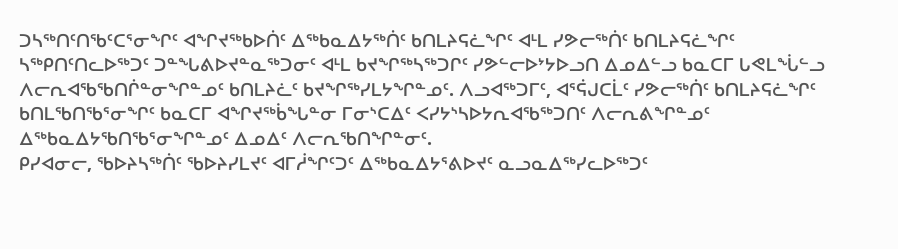ᑐᓴᖅᑎᑦᑎᖃᑦᑕᕐᓂᖏᑦ ᐊᖏᔪᖅᑲᐅᑏᑦ ᐃᖅᑲᓇᐃᔭᖅᑏᑦ ᑲᑎᒪᔨᕋᓛᖏᑦ ᐊᒻᒪ ᓯᕗᓕᖅᑏᑦ ᑲᑎᒪᔨᕋᓛᖏᑦ ᓴᖅᑭᑎᑦᑎᓚᐅᖅᑐᑦ ᑐᓐᖓᕕᐅᔪᓐᓇᖅᑐᓂᑦ ᐊᒻᒪ ᑲᔪᖏᖅᓴᖅᑐᒋᑦ ᓯᕗᓪᓕᐅᔾᔭᐅᓗᑎ ᐃᓄᐃᓪᓗ ᑲᓇᑕᒥ ᒐᕙᒪᖔᓪᓗ ᐱᓕᕆᐊᖃᖃᑎᒌᓐᓂᖏᓐᓄᑦ ᑲᑎᒪᔨᓛᑦ ᑲᔪᖏᖅᓯᒪᔭᖏᓐᓄᑦ. ᐱᓗᐊᖅᑐᒥᑦ, ᐊᕐᕌᒍᑕᒫᑦ ᓯᕗᓕᖅᑏᑦ ᑲᑎᒪᔨᕋᓛᖏᑦ ᑲᑎᒪᖃᑎᖃᕐᓂᖏᑦ ᑲᓇᑕᒥ ᐊᖏᔪᖅᑳᖓᓐᓂ ᒥᓂᔅᑕᐃᑦ ᐸᓯᔭᔅᓴᐅᔭᕆᐊᖃᖅᑐᑎᑦ ᐱᓕᕆᕕᖏᓐᓄᑦ ᐃᖅᑲᓇᐃᔭᖃᑎᖃᕐᓂᖏᓐᓄᑦ ᐃᓄᐃᑦ ᐱᓕᕆᖃᑎᖏᓐᓂᑦ.
ᑭᓯᐊᓂᓕ, ᖃᐅᔨᓴᖅᑏᑦ ᖃᐅᔨᓯᒪᔪᑦ ᐊᒥᓲᖏᑦᑐᑦ ᐃᖅᑲᓇᐃᔭᕐᕕᐅᔪᑦ ᓇᓗᓇᐃᖅᓯᓚᐅᖅᑐᑦ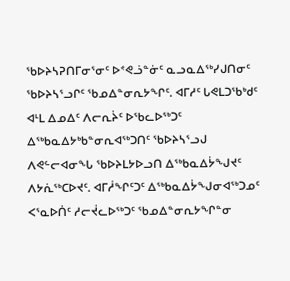ᖃᐅᔨᓴᕈᑎᒥᓂᕐᓂᑦ ᐅᕝᕙᓘᓐᓃᑦ ᓇᓗᓇᐃᖅᓯᒍᑎᓂᑦ ᖃᐅᔨᓴᕐᓗᒋᑦ ᖃᓄᐃᓐᓂᕆᔭᖏᑦ. ᐊᒥᓱᑦ ᒐᕙᒪᑐᖃᒃᑯᑦ ᐊᒻᒪ ᐃᓄᐃᑦ ᐱᓕᕆᔩᑦ ᐅᖃᓚᐅᖅᑐᑦ ᐃᖅᑲᓇᐃᔭᒃᑲᓐᓂᕆᐊᖅᑐᑎᑦ ᖃᐅᔨᓴᕐᓗᒍ ᐱᕙᓪᓕᐊᓂᖓ ᖃᐅᔨᒪᔭᐅᓗᑎ ᐃᖅᑲᓇᐃᔮᖑᔪᑦ ᐱᔭᕇᖅᑕᐅᔪᑦ. ᐊᒥᓲᖏᑦᑐᑦ ᐃᖅᑲᓇᐃᔮᖑᓂᐊᖅᑐᓄᑦ ᐸᕐᓇᐅᑏᑦ ᓱᓕᔫᓚᐅᖅᑐᑦ ᖃᓄᐃᓐᓂᕆᔭᖏᓐᓂ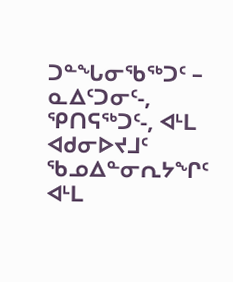ᑐᓐᖓᓂᖃᖅᑐᑦ – ᓇᐃᑦᑐᓂᑦ-, ᕿᑎᕋᖅᑐᑦ-, ᐊᒻᒪ ᐊᑯᓂᐅᔪᒧᑦ ᖃᓄᐃᓐᓂᕆᔭᖏᑦ ᐊᒻᒪ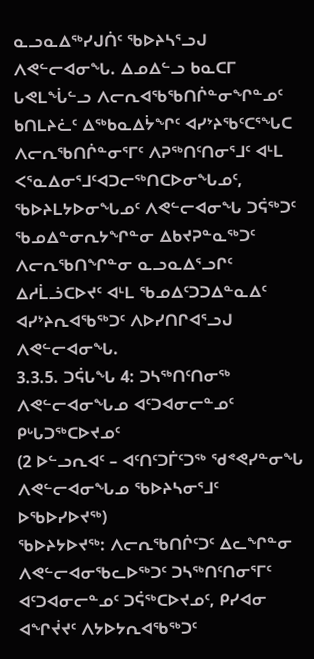ᓇᓗᓇᐃᖅᓯᒍᑏᑦ ᖃᐅᔨᓴᕐᓗᒍ ᐱᕙᓪᓕᐊᓂᖓ. ᐃᓄᐃᓪᓗ ᑲᓇᑕᒥ ᒐᕙᒪᖔᓪᓗ ᐱᓕᕆᐊᖃᖃᑎᒌᓐᓂᖏᓐᓄᑦ ᑲᑎᒪᔨᓛᑦ ᐃᖅᑲᓇᐃᔮᖏᑦ ᐊᓯᔾᔨᖃᑦᑕᕐᖓᑕ ᐱᓕᕆᖃᑎᒌᓐᓂᕐᒥᑦ ᐱᕈᖅᑎᑦᑎᓂᕐᒧᑦ ᐊᒻᒪ ᐸᕐᓇᐃᓂᕐᒧᑦᐊᑐᓕᖅᑎᑕᐅᓂᖓᓄᑦ, ᖃᐅᔨᒪᔭᐅᓂᖓᓄᑦ ᐱᕙᓪᓕᐊᓂᖓ ᑐᕌᖅᑐᑦ ᖃᓄᐃᓐᓂᕆᔭᖏᓐᓂ ᐃᑲᔪᕈᓐᓇᖅᑐᑦ ᐱᓕᕆᖃᑎᖏᓐᓂ ᓇᓗᓇᐃᕐᓗᒋᑦ ᐃᓱᒫᓘᑕᐅᔪᑦ ᐊᒻᒪ ᖃᓄᐃᑦᑐᑐᐃᓐᓇᐃᑦ ᐊᓯᔾᔨᕆᐊᖃᖅᑐᑦ ᐱᐅᓯᑎᒋᐊᕐᓗᒍ ᐱᕙᓪᓕᐊᓂᖓ.
3.3.5. ᑐᕌᒐᖓ 4: ᑐᓴᖅᑎᑦᑎᓂᖅ ᐱᕙᓪᓕᐊᓂᖓᓄ ᐊᑦᑐᐊᓂᓕᓐᓄᑦ ᑭᒡᒐᑐᖅᑕᐅᔪᓄᑦ
(2 ᐅᓪᓗᕆᐊᑦ – ᐊᑦᑎᑦᑐᒦᑦᑐᖅ ᖁᕝᕙᓯᓐᓂᖓ ᐱᕙᓪᓕᐊᓂᖓᓄ ᖃᐅᔨᓴᓂᕐᒧᑦ ᐅᖃᐅᓯᐅᔪᖅ)
ᖃᐅᔨᔭᐅᔪᖅ: ᐱᓕᕆᖃᑎᒌᑦᑐᑦ ᐃᓚᖏᓐᓂ ᐱᕙᓪᓕᐊᓂᖃᓚᐅᖅᑐᑦ ᑐᓴᖅᑎᑦᑎᓂᕐᒥᑦ ᐊᑦᑐᐊᓂᓕᓐᓄᑦ ᑐᕌᖅᑕᐅᔪᓄᑦ, ᑭᓯᐊᓂ ᐊᖏᔫᔪᑦ ᐱᔭᐅᔭᕆᐊᖃᖅᑐᑦ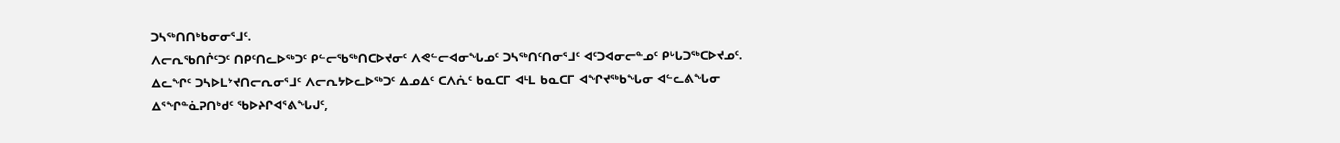ᑐᓴᖅᑎᑎᒃᑲᓂᓂᕐᒧᑦ.
ᐱᓕᕆᖃᑎᒌᑦᑐᑦ ᑎᑭᑦᑎᓚᐅᖅᑐᑦ ᑭᓪᓕᖃᖅᑎᑕᐅᔪᓂᑦ ᐱᕙᓪᓕᐊᓂᖓᓄᑦ ᑐᓴᖅᑎᑦᑎᓂᕐᒧᑦ ᐊᑦᑐᐊᓂᓕᓐᓄᑦ ᑭᒡᒐᑐᖅᑕᐅᔪᓄᑦ. ᐃᓚᖏᑦ ᑐᓴᐅᒪᔾᔪᑎᓕᕆᓂᕐᒧᑦ ᐱᓕᕆᔭᐅᓚᐅᖅᑐᑦ ᐃᓄᐃᑦ ᑕᐱᕇᑦ ᑲᓇᑕᒥ ᐊᒻᒪ ᑲᓇᑕᒥ ᐊᖏᔪᖅᑲᖓᓂ ᐊᓪᓚᕕᖓᓂ ᐃᕐᖏᓐᓈᕈᑎᒃᑯᑦ ᖃᐅᔨᒋᐊᕐᕕᖓᒍᑦ,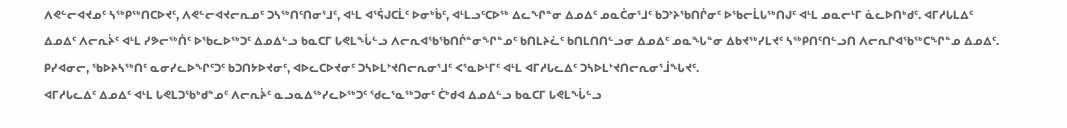ᐱᕙᓪᓕᐊᔪᓄᑦ ᓴᖅᑭᖅᑎᑕᐅᔪᑦ, ᐱᕙᓪᓕᐊᔪᓕᕆᓄᑦ ᑐᓴᖅᑎᑦᑎᓂᕐᒧᑦ, ᐊᒻᒪ ᐊᕐᕌᒍᑕᒫᑦ ᐅᓂᒃᑳᑦ, ᐊᒻᒪᓗᑦᑕᐅᖅ ᐃᓚᖏᓐᓂ ᐃᓄᐃᑦ ᓄᓇᑖᓂᕐᒧᑦ ᑲᑐᔾᔨᖃᑎᒌᓂᑦ ᐅᖃᓕᒫᒐᖅᑎᒍᑦ ᐊᒻᒪ ᓄᓇᓕᒻᒥ ᓈᓚᐅᑎᒃᑯᑦ. ᐊᒥᓱᒐᒪᐃᑦ ᐃᓄᐃᑦ ᐱᓕᕆᔩᑦ ᐊᒻᒪ ᓯᕗᓕᖅᑏᑦ ᐅᖃᓚᐅᖅᑐᑦ ᐃᓄᐃᓪᓗ ᑲᓇᑕᒥ ᒐᕙᒪᖔᓪᓗ ᐱᓕᕆᐊᖃᖃᑎᒌᓐᓂᖏᓐᓄᑦ ᑲᑎᒪᔨᓛᑦ ᑲᑎᒪᑎᑎᓪᓗᓂ ᐃᓄᐃᑦ ᓄᓇᖓᓐᓂ ᐃᑲᔪᖅᓯᒪᔪᑦ ᓴᖅᑭᑎᑦᑎᓪᓗᑎ ᐱᓕᕆᒋᐊᖃᖅᑕᖏᓐᓄ ᐃᓄᐃᑦ. ᑭᓯᐊᓂᓕ, ᖃᐅᔨᓴᖅᑎᑦ ᓇᓂᓯᓚᐅᖏᑦᑐᑦ ᑲᑐᑎᔭᐅᔪᓂᑦ, ᐊᐅᓚᑕᐅᔪᓂᑦ ᑐᓴᐅᒪᔾᔪᑎᓕᕆᓂᕐᒧᑦ ᐸᕐᓇᐅᒻᒥᑦ ᐊᒻᒪ ᐊᒥᓱᒐᓚᐃᑦ ᑐᓴᐅᒪᔾᔪᑎᓕᕆᓂᕐᒨᖓᔪᑦ.
ᐊᒥᓱᒐᓚᐃᑦ ᐃᓄᐃᑦ ᐊᒻᒪ ᒐᕙᒪᑐᖃᒃᑯᓐᓄᑦ ᐱᓕᕆᔩᑦ ᓇᓗᓇᐃᖅᓯᓚᐅᖅᑐᑦ ᖁᓚᕐᓇᖅᑐᓂᑦ ᑖᒃᑯᐊ ᐃᓄᐃᓪᓗ ᑲᓇᑕᒥ ᒐᕙᒪᖔᓪᓗ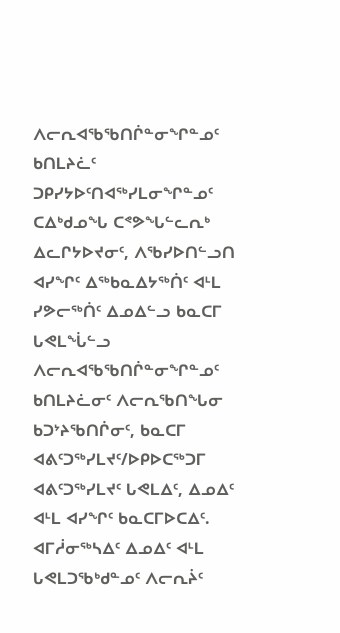ᐱᓕᕆᐊᖃᖃᑎᒌᓐᓂᖏᓐᓄᑦ ᑲᑎᒪᔨᓛᑦ ᑐᑭᓯᔭᐅᑦᑎᐊᖅᓯᒪᓂᖏᓐᓄᑦ ᑕᐃᒃᑯᓄᖓ ᑕᕝᕗᖓᓪᓚᕆᒃ ᐃᓚᒋᔭᐅᔪᓂᑦ, ᐱᖃᓯᐅᑎᓪᓗᑎ ᐊᓯᖏᑦ ᐃᖅᑲᓇᐃᔭᖅᑏᑦ ᐊᒻᒪ ᓯᕗᓕᖅᑏᑦ ᐃᓄᐃᓪᓗ ᑲᓇᑕᒥ ᒐᕙᒪᖔᓪᓗ ᐱᓕᕆᐊᖃᖃᑎᒌᓐᓂᖏᓐᓄᑦ ᑲᑎᒪᔨᓛᓂᑦ ᐱᓕᕆᖃᑎᖓᓂ ᑲᑐᔾᔨᖃᑎᒌᓂᑦ, ᑲᓇᑕᒥ ᐊᕕᑦᑐᖅᓯᒪᔪᑦ/ᐅᑭᐅᑕᖅᑐᒥ ᐊᕕᑦᑐᖅᓯᒪᔪᑦ ᒐᕙᒪᐃᑦ, ᐃᓄᐃᑦ ᐊᒻᒪ ᐊᓯᖏᑦ ᑲᓇᑕᒥᐅᑕᐃᑦ. ᐊᒥᓲᓂᖅᓴᐃᑦ ᐃᓄᐃᑦ ᐊᒻᒪ ᒐᕙᒪᑐᖃᒃᑯᓐᓄᑦ ᐱᓕᕆᔩᑦ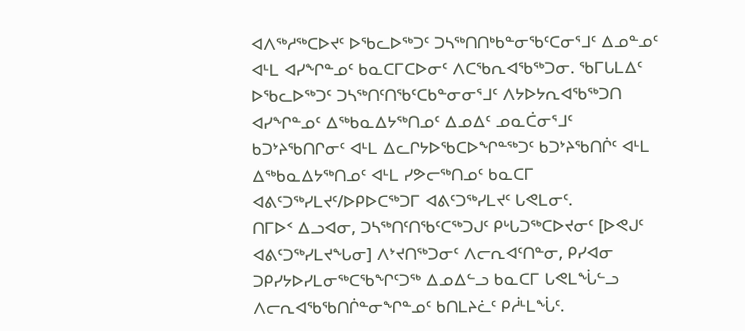ᐊᐱᖅᓱᖅᑕᐅᔪᑦ ᐅᖃᓚᐅᖅᑐᑦ ᑐᓴᖅᑎᑎᒃᑲᓐᓂᖃᑦᑕᓂᕐᒧᑦ ᐃᓄᓐᓄᑦ ᐊᒻᒪ ᐊᓯᖏᓐᓄᑦ ᑲᓇᑕᒥᑕᐅᓂᑦ ᐱᑕᖃᕆᐊᖃᖅᑐᓂ. ᖃᒥᒐᒪᐃᑦ ᐅᖃᓚᐅᖅᑐᑦ ᑐᓴᖅᑎᑦᑎᖃᑦᑕᑲᓐᓂᓂᕐᒧᑦ ᐱᔭᐅᔭᕆᐊᖃᖅᑐᑎ ᐊᓯᖏᓐᓄᑦ ᐃᖅᑲᓇᐃᔭᖅᑎᓄᑦ ᐃᓄᐃᑦ ᓄᓇᑖᓂᕐᒧᑦ ᑲᑐᔾᔨᖃᑎᒋᓂᑦ ᐊᒻᒪ ᐃᓚᒋᔭᐅᖃᑕᐅᖏᓐᖅᑐᑦ ᑲᑐᔾᔨᖃᑎᒌᑦ ᐊᒻᒪ ᐃᖅᑲᓇᐃᔭᖅᑎᓄᑦ ᐊᒻᒪ ᓯᕗᓕᖅᑎᓄᑦ ᑲᓇᑕᒥ ᐊᕕᑦᑐᖅᓯᒪᔪᑦ/ᐅᑭᐅᑕᖅᑐᒥ ᐊᕕᑦᑐᖅᓯᒪᔪᑦ ᒐᕙᒪᓂᑦ.
ᑎᒥᐅᑉ ᐃᓗᐊᓂ, ᑐᓴᖅᑎᑦᑎᖃᑦᑕᖅᑐᒍᑦ ᑭᒡᒐᑐᖅᑕᐅᔪᓂᑦ [ᐅᕙᒍᑦ ᐊᕕᑦᑐᖅᓯᒪᔪᖓᓂ] ᐱᔾᔪᑎᖅᑐᓂᑦ ᐱᓕᕆᐊᑦᑎᓐᓂ, ᑭᓯᐊᓂ ᑐᑭᓯᔭᐅᓯᒪᓂᖅᑕᖃᖏᑦᑐᖅ ᐃᓄᐃᓪᓗ ᑲᓇᑕᒥ ᒐᕙᒪᖔᓪᓗ ᐱᓕᕆᐊᖃᖃᑎᒌᓐᓂᖏᓐᓄᑦ ᑲᑎᒪᔨᓛᑦ ᑭᓲᒻᒪᖔᑦ.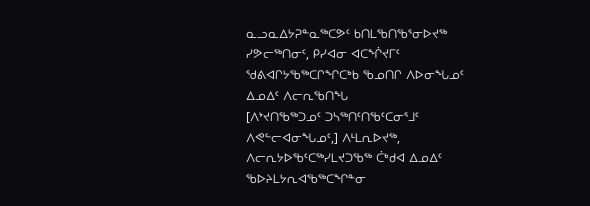ᓇᓗᓇᐃᔭᕈᓐᓇᖅᑕᕗᑦ ᑲᑎᒪᖃᑎᖃᕐᓂᐅᔪᖅ ᓯᕗᓕᖅᑎᓂᑦ, ᑭᓯᐊᓂ ᐊᑕᖐᔪᒥᑦ ᖁᕕᐊᒋᔭᖃᖅᑕᒋᖏᑕᒃᑲ ᖃᓄᑎᒋ ᐱᐅᓂᖓᓄᑦ
ᐃᓄᐃᑦ ᐱᓕᕆᖃᑎᖓ
[ᐱᔾᔪᑎᖃᖅᑐᓄᑦ ᑐᓴᖅᑎᑦᑎᖃᑦᑕᓂᕐᒧᑦ ᐱᕙᓪᓕᐊᓂᖓᓄᑦ,] ᐱᒻᒪᕆᐅᔪᖅ, ᐱᓕᕆᔭᐅᖃᑦᑕᖅᓯᒪᔪᑐᖃᖅ ᑖᒃᑯᐊ ᐃᓄᐃᑦ ᖃᐅᔨᒪᔭᕆᐊᖃᖅᑕᖏᓐᓂ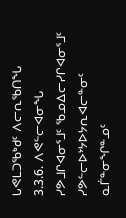ᒐᕙᒪᑐᖃᒃᑯᑦ ᐱᓕᕆᖃᑎᖓ
3.3.6. ᐱᕙᓪᓕᐊᓂᖓ ᓯᕗᒧᒋᐊᓂᕐᒧᑦ ᖃᓄᐃᓕᓯᒋᐊᓂᕐᒧᑦ ᓯᕗᓪᓕᐅᔾᔭᐅᔭᕆᐊᓕᓐᓂᑦ ᓇᒦᓐᓂᖏᓐᓄᑦ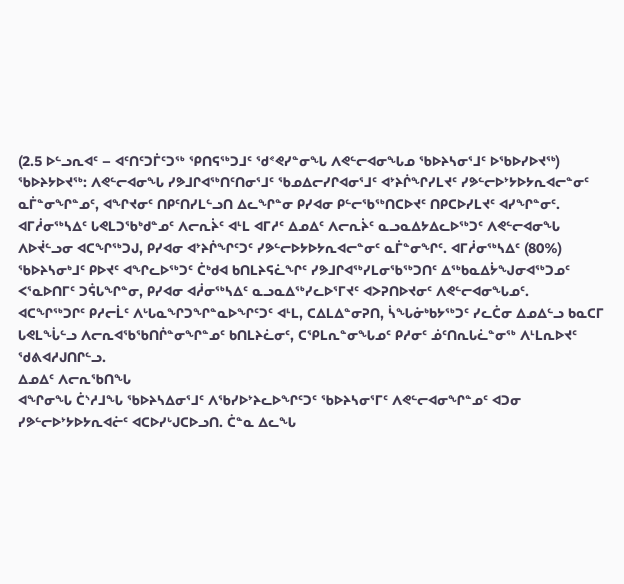(2.5 ᐅᓪᓗᕆᐊᑦ – ᐊᑦᑎᑦᑐᒦᑦᑐᖅ ᕿᑎᕋᖅᑐᒧᑦ ᖁᕝᕙᓯᓐᓂᖓ ᐱᕙᓪᓕᐊᓂᖓᓄ ᖃᐅᔨᓴᓂᕐᒧᑦ ᐅᖃᐅᓯᐅᔪᖅ)
ᖃᐅᔨᔭᐅᔪᖅ: ᐱᕙᓪᓕᐊᓂᖓ ᓯᕗᒧᒋᐊᖅᑎᑦᑎᓂᕐᒧᑦ ᖃᓄᐃᓕᓯᒋᐊᓂᕐᒧᑦ ᐊᔾᔨᒌᖏᓯᒪᔪᑦ ᓯᕗᓪᓕᐅᔾᔭᐅᔭᕆᐊᓕᓐᓂᑦ ᓇᒦᓐᓂᖏᓐᓄᑦ, ᐊᖏᔪᓂᑦ ᑎᑭᑦᑎᓯᒪᓪᓗᑎ ᐃᓚᖏᓐᓂ ᑭᓯᐊᓂ ᑭᓪᓕᖃᖅᑎᑕᐅᔪᑦ ᑎᑭᑕᐅᓯᒪᔪᑦ ᐊᓯᖏᓐᓂᑦ.
ᐊᒥᓲᓂᖅᓴᐃᑦ ᒐᕙᒪᑐᖃᒃᑯᓐᓄᑦ ᐱᓕᕆᔩᑦ ᐊᒻᒪ ᐊᒥᓱᑦ ᐃᓄᐃᑦ ᐱᓕᕆᔩᑦ ᓇᓗᓇᐃᔭᐃᓚᐅᖅᑐᑦ ᐱᕙᓪᓕᐊᓂᖓ ᐱᐅᔫᓪᓗᓂ ᐊᑕᖏᖅᑐᒍ, ᑭᓯᐊᓂ ᐊᔾᔨᒌᖏᑦᑐᑦ ᓯᕗᓪᓕᐅᔭᐅᔭᕆᐊᓕᓐᓂᑦ ᓇᒦᓐᓂᖏᑦ. ᐊᒥᓲᓂᖅᓴᐃᑦ (80%) ᖃᐅᔨᓴᓂᒃᒧᑦ ᑭᐅᔪᑦ ᐊᖏᓚᐅᖅᑐᑦ ᑖᒃᑯᐊ ᑲᑎᒪᔨᕋᓛᖏᑦ ᓯᕗᒧᒋᐊᖅᓯᒪᓂᖃᖅᑐᑎᑦ ᐃᖅᑲᓇᐃᔮᖑᓂᐊᖅᑐᓄᑦ ᐸᕐᓇᐅᑎᒥᑦ ᑐᕌᒐᖏᓐᓂ, ᑭᓯᐊᓂ ᐊᓲᓂᖅᓴᐃᑦ ᓇᓗᓇᐃᖅᓯᓚᐅᕐᒥᔪᑦ ᐊᐳᕈᑎᐅᔪᓂᑦ ᐱᕙᓪᓕᐊᓂᖓᓄᑦ.
ᐊᑕᖏᖅᑐᒋᑦ ᑭᓱᓕᒫᑦ ᐱᒡᒐᓇᖏᑐᖏᓐᓇᐅᖏᑦᑐᑦ ᐊᒻᒪ, ᑕᐃᒪᐃᓐᓂᕈᑎ, ᓵᖓᓃᒃᑲᔭᖅᑐᑦ ᓯᓚᑖᓂ ᐃᓄᐃᓪᓗ ᑲᓇᑕᒥ ᒐᕙᒪᖔᓪᓗ ᐱᓕᕆᐊᖃᖃᑎᒌᓐᓂᖏᓐᓄᑦ ᑲᑎᒪᔨᓛᓂᑦ, ᑕᕿᒪᕆᓐᓂᖓᓄᑦ ᑭᓱᓂᑦ ᓅᑦᑎᕆᒐᓛᓐᓂᖅ ᐱᒻᒪᕆᐅᔪᑦ ᖁᕕᐊᓱᒍᑎᒋᓪᓗ.
ᐃᓄᐃᑦ ᐱᓕᕆᖃᑎᖓ
ᐊᖏᓂᖓ ᑖᔅᓱᒧᖓ ᖃᐅᔨᓴᐃᓂᕐᒧᑦ ᐱᖃᓯᐅᔾᔨᓚᐅᖏᑦᑐᑦ ᖃᐅᔨᓴᓂᕐᒥᑦ ᐱᕙᓪᓕᐊᓂᖏᓐᓄᑦ ᐊᑐᓂ ᓯᕗᓪᓕᐅᔾᔭᐅᔭᕆᐊᓖᑦ ᐊᑕᐅᓯᒡᒍᑕᐅᓗᑎ. ᑖᓐᓇ ᐃᓚᖓ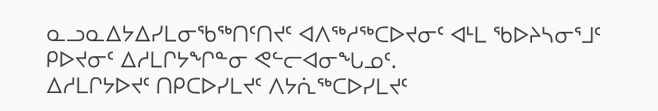ᓇᓗᓇᐃᔭᐃᓯᒪᓂᖃᖅᑎᑦᑎᔪᑦ ᐊᐱᖅᓱᖅᑕᐅᔪᓂᑦ ᐊᒻᒪ ᖃᐅᔨᓴᓂᕐᒧᑦ ᑭᐅᔪᓂᑦ ᐃᓱᒪᒋᔭᖏᓐᓂ ᕙᓪᓕᐊᓂᖓᓄᑦ.
ᐃᓱᒪᒋᔭᐅᔪᑦ ᑎᑭᑕᐅᓯᒪᔪᑦ ᐱᔭᕇᖅᑕᐅᓯᒪᔪᑦ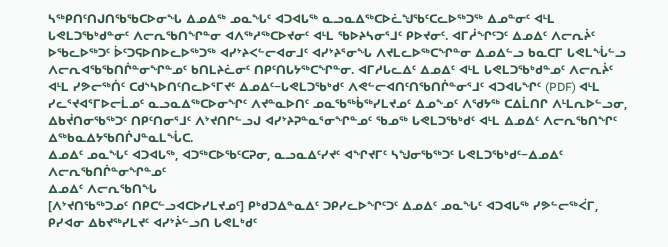ᓴᖅᑭᑎᑦᑎᒍᑎᖃᖃᑕᐅᓂᖓ ᐃᓄᐃᖅ ᓄᓇᖓᑦ ᐊᑐᐊᒐᖅ ᓇᓗᓇᐃᖅᑕᐅᓛᖑᖃᑦᑕᓚᐅᖅᑐᖅ ᐃᓄᓐᓂᑦ ᐊᒻᒪ ᒐᕙᒪᑐᖃᒃᑯᓐᓂᑦ ᐱᓕᕆᖃᑎᖏᓐᓂ ᐊᐱᖅᓱᖅᑕᐅᔪᓂᑦ ᐊᒻᒪ ᖃᐅᔨᓴᓂᕐᒧᑦ ᑭᐅᔪᓂᑦ. ᐊᒥᓲᖏᑦᑐᑦ ᐃᓄᐃᑦ ᐱᓕᕆᔩᑦ ᐅᖃᓚᐅᖅᑐᑦ ᐆᑦᑐᕋᐅᑎᐅᓚᐅᖅᑐᖅ ᐊᓯᔾᔨᐸᓪᓕᐊᓂᒧᑦ ᐊᓯᔾᔨᕐᓂᖓ ᐱᔪᒪᓚᐅᖅᑕᖏᓐᓂ ᐃᓄᐃᓪᓗ ᑲᓇᑕᒥ ᒐᕙᒪᖔᓪᓗ ᐱᓕᕆᐊᖃᖃᑎᒌᓐᓂᖏᓐᓄᑦ ᑲᑎᒪᔨᓛᓂᑦ ᑎᑭᑦᑎᒐᔭᖅᑕᖏᓐᓂ. ᐊᒥᓱᒐᓚᐃᑦ ᐃᓄᐃᑦ ᐊᒻᒪ ᒐᕙᒪᑐᖃᒃᑯᓐᓄᑦ ᐱᓕᕆᔩᑦ ᐊᒻᒪ ᓯᕗᓕᖅᑏᑦ ᑕᑯᔅᓴᐅᑎᑦᑎᓚᐅᕐᒥᔪᑦ ᐃᓄᐃᑦ−ᒐᕙᒪᑐᖃᒃᑯᑦ ᐱᕙᓪᓕᐊᑎᑦᑎᖃᑎᒌᓐᓂᕐᒧᑦ ᐊᑐᐊᒐᖏᑦ (PDF) ᐊᒻᒪ ᓯᓚᕐᔪᐊᕐᒥᐅᓕᒫᓄᑦ ᓇᓗᓇᐃᖅᑕᐅᓂᖏᑦ ᐱᔪᓐᓇᐅᑎᑦ ᓄᓇᖃᖅᑳᖅᓯᒪᔪᓄᑦ ᐃᓄᖕᓄᑦ ᐱᖁᔭᖅ ᑕᐃᒫᑎᒋ ᐱᒻᒪᕆᐅᓪᓗᓂ, ᐃᑲᔫᑎᓂᖃᖅᑐᑦ ᑎᑭᑦᑎᓂᕐᒧᑦ ᐱᔾᔪᑎᒋᓪᓗᒍ ᐊᓯᔾᔨᕈᓐᓇᕐᓂᖏᓐᓄᑦ ᖃᓄᖅ ᒐᕙᒪᑐᖃᒃᑯᑦ ᐊᒻᒪ ᐃᓄᐃᑦ ᐱᓕᕆᖃᑎᖏᑦ ᐃᖅᑲᓇᐃᔭᖃᑎᒌᒍᓐᓇᒪᖔᑕ.
ᐃᓄᐃᑦ ᓄᓇᖓᑦ ᐊᑐᐊᒐᖅ, ᐊᑐᖅᑕᐅᖃᑦᑕᕈᓂ, ᓇᓗᓇᐃᑦᓯᔪᑦ ᐊᖏᔪᒥᑦ ᓴᖑᓂᖃᖅᑐᑦ ᒐᕙᒪᑐᖃᒃᑯᑦ−ᐃᓄᐃᑦ ᐱᓕᕆᖃᑎᒌᓐᓂᖏᓐᓄᑦ
ᐃᓄᐃᑦ ᐱᓕᕆᖃᑎᖓ
[ᐱᔾᔪᑎᖃᖅᑐᓄᑦ ᑎᑭᑕᓪᓗᐊᑕᐅᓯᒪᔪᓄᑦ] ᑭᒃᑯᑐᐃᓐᓇᐃᑦ ᑐᑭᓯᓚᐅᖏᑦᑐᑦ ᐃᓄᐃᑦ ᓄᓇᖓᑦ ᐊᑐᐊᒐᖅ ᓯᕗᓪᓕᖅᐹᒥ, ᑭᓯᐊᓂ ᐃᑲᔪᖅᓯᒪᔪᑦ ᐊᓯᔾᔩᓪᓗᑎ ᒐᕙᒪᒃᑯᑦ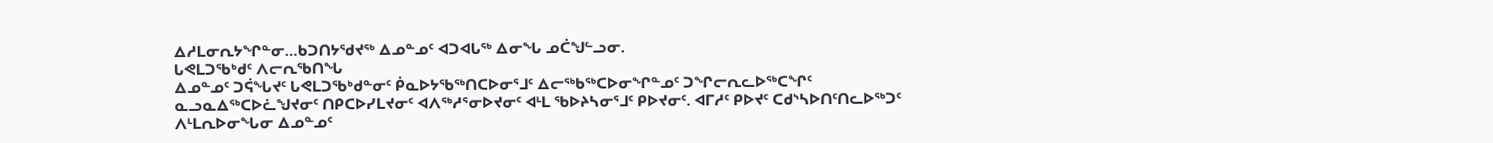ᐃᓱᒪᓂᕆᔭᖏᓐᓂ…ᑲᑐᑎᔭᖁᔪᖅ ᐃᓄᓐᓄᑦ ᐊᑐᐊᒐᖅ ᐃᓂᖓ ᓄᑖᖑᓪᓗᓂ.
ᒐᕙᒪᑐᖃᒃᑯᑦ ᐱᓕᕆᖃᑎᖓ
ᐃᓄᓐᓄᑦ ᑐᕌᖓᔪᑦ ᒐᕙᒪᑐᖃᒃᑯᓐᓂᑦ ᑮᓇᐅᔭᖃᖅᑎᑕᐅᓂᕐᒧᑦ ᐃᓕᖅᑲᖅᑕᐅᓂᖏᓐᓄᑦ ᑐᖏᓕᕆᓚᐅᖅᑕᖏᑦ ᓇᓗᓇᐃᖅᑕᐅᓛᖑᔪᓂᑦ ᑎᑭᑕᐅᓯᒪᔪᓂᑦ ᐊᐱᖅᓱᕐᓂᐅᔪᓂᑦ ᐊᒻᒪ ᖃᐅᔨᓴᓂᕐᒧᑦ ᑭᐅᔪᓂᑦ. ᐊᒥᓱᑦ ᑭᐅᔪᑦ ᑕᑯᔅᓴᐅᑎᑦᑎᓚᐅᖅᑐᑦ ᐱᒻᒪᕆᐅᓂᖓᓂ ᐃᓄᓐᓄᑦ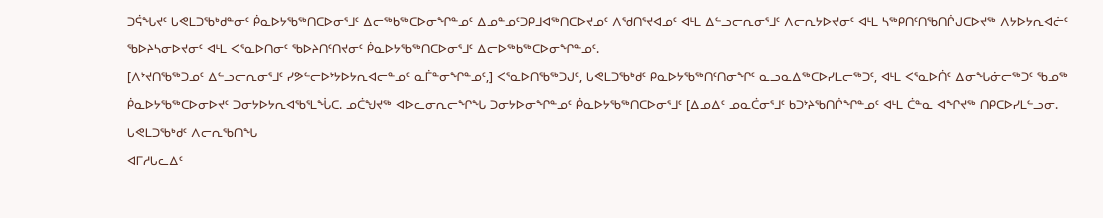ᑐᕌᖓᔪᑦ ᒐᕙᒪᑐᖃᒃᑯᓐᓂᑦ ᑮᓇᐅᔭᖃᖅᑎᑕᐅᓂᕐᒧᑦ ᐃᓕᖅᑲᖅᑕᐅᓂᖏᓐᓄᑦ ᐃᓄᓐᓄᑦᑐᑭᒧᐊᖅᑎᑕᐅᔪᓄᑦ ᐱᖁᑎᕐᔪᐊᓄᑦ ᐊᒻᒪ ᐃᓪᓗᓕᕆᓂᕐᒧᑦ ᐱᓕᕆᔭᐅᔪᓂᑦ ᐊᒻᒪ ᓴᖅᑭᑎᑦᑎᖃᑎᒌᒍᑕᐅᔪᖅ ᐱᔭᐅᔭᕆᐊᓖᑦ ᖃᐅᔨᓴᓂᐅᔪᓂᑦ ᐊᒻᒪ ᐸᕐᓇᐅᑎᓂᑦ ᖃᐅᔨᑎᑦᑎᔪᓂᑦ ᑮᓇᐅᔭᖃᖅᑎᑕᐅᓂᕐᒧᑦ ᐃᓕᐅᖅᑲᖅᑕᐅᓂᖏᓐᓄᑦ.
[ᐱᔾᔪᑎᖃᖅᑐᓄᑦ ᐃᓪᓗᓕᕆᓂᕐᒧᑦ ᓯᕗᓪᓕᐅᔾᔭᐅᔭᕆᐊᓕᓐᓄᑦ ᓇᒦᓐᓂᖏᓐᓄᑦ,] ᐸᕐᓇᐅᑎᖃᖅᑐᒍᑦ, ᒐᕙᒪᑐᖃᒃᑯᑦ ᑭᓇᐅᔭᖃᖅᑎᑦᑎᓂᖏᑦ ᓇᓗᓇᐃᖅᑕᐅᓯᒪᓕᖅᑐᑦ, ᐊᒻᒪ ᐸᕐᓇᐅᑏᑦ ᐃᓂᖓᓃᓕᖅᑐᑦ ᖃᓄᖅ ᑮᓇᐅᔭᖃᖅᑕᐅᓂᐅᔪᑦ ᑐᓂᔭᐅᔭᕆᐊᖃᕐᒪᖔᑕ. ᓄᑖᖑᔪᖅ ᐊᐅᓚᓂᕆᓕᖏᖓ ᑐᓂᔭᐅᓂᖏᓐᓄᑦ ᑮᓇᐅᔭᖃᖅᑎᑕᐅᓂᕐᒧᑦ [ᐃᓄᐃᑦ ᓄᓇᑖᓂᕐᒧᑦ ᑲᑐᔾᔨᖃᑎᒌᖏᓐᓄᑦ ᐊᒻᒪ ᑖᓐᓇ ᐊᖏᔪᖅ ᑎᑭᑕᐅᓯᒪᓪᓗᓂ.
ᒐᕙᒪᑐᖃᒃᑯᑦ ᐱᓕᕆᖃᑎᖓ
ᐊᒥᓱᒐᓚᐃᑦ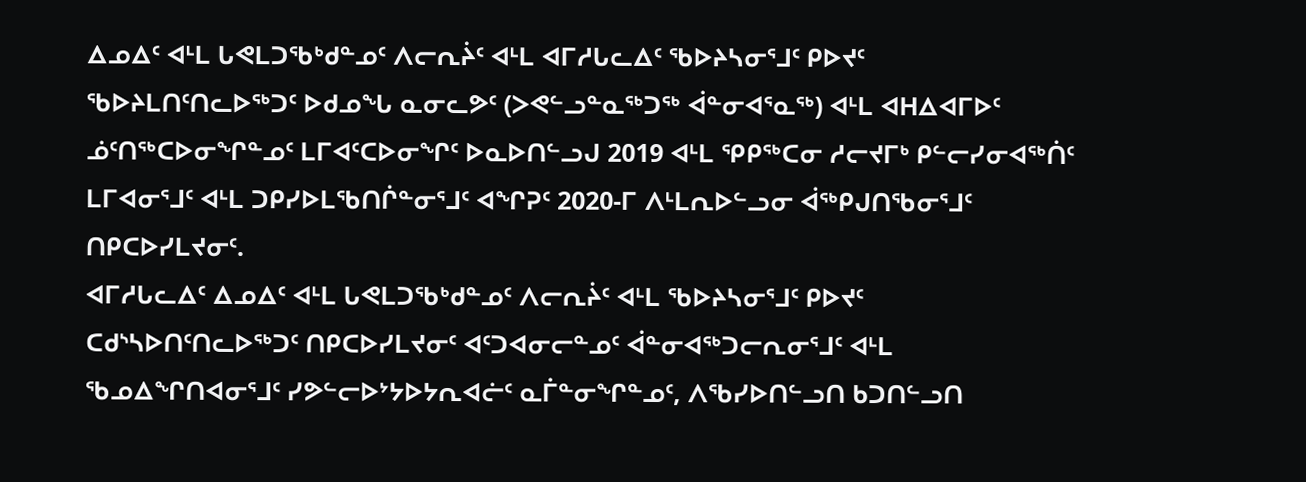ᐃᓄᐃᑦ ᐊᒻᒪ ᒐᕙᒪᑐᖃᒃᑯᓐᓄᑦ ᐱᓕᕆᔩᑦ ᐊᒻᒪ ᐊᒥᓱᒐᓚᐃᑦ ᖃᐅᔨᓴᓂᕐᒧᑦ ᑭᐅᔪᑦ ᖃᐅᔨᒪᑎᑦᑎᓚᐅᖅᑐᑦ ᐅᑯᓄᖓ ᓇᓂᓚᕗᑦ (ᐳᕙᓪᓗᓐᓇᖅᑐᖅ ᐋᓐᓂᐊᕐᓇᖅ) ᐊᒻᒪ ᐊᕼᐃᐊᒥᐅᑦ ᓅᑦᑎᖅᑕᐅᓂᖏᓐᓄᑦ ᒪᒥᐊᑦᑕᐅᓂᖏᑦ ᐅᓇᐅᑎᓪᓗᒍ 2019 ᐊᒻᒪ ᕿᑭᖅᑕᓂ ᓱᓕᔪᒥᒃ ᑭᓪᓕᓯᓂᐊᖅᑏᑦ ᒪᒥᐊᓂᕐᒧᑦ ᐊᒻᒪ ᑐᑭᓯᐅᒪᖃᑎᒌᓐᓂᕐᒧᑦ ᐊᖏᕈᑦ 2020-ᒥ ᐱᒻᒪᕆᐅᓪᓗᓂ ᐋᖅᑭᒍᑎᖃᓂᕐᒧᑦ ᑎᑭᑕᐅᓯᒪᔪᓂᑦ.
ᐊᒥᓱᒐᓚᐃᑦ ᐃᓄᐃᑦ ᐊᒻᒪ ᒐᕙᒪᑐᖃᒃᑯᓐᓄᑦ ᐱᓕᕆᔩᑦ ᐊᒻᒪ ᖃᐅᔨᓴᓂᕐᒧᑦ ᑭᐅᔪᑦ ᑕᑯᔅᓴᐅᑎᑦᑎᓚᐅᖅᑐᑦ ᑎᑭᑕᐅᓯᒪᔪᓂᑦ ᐊᑦᑐᐊᓂᓕᓐᓄᑦ ᐋᓐᓂᐊᖅᑐᓕᕆᓂᕐᒧᑦ ᐊᒻᒪ ᖃᓄᐃᖏᑎᐊᓂᕐᒧᑦ ᓯᕗᓪᓕᐅᔾᔭᐅᔭᕆᐊᓖᑦ ᓇᒦᓐᓂᖏᓐᓄᑦ, ᐱᖃᓯᐅᑎᓪᓗᑎ ᑲᑐᑎᓪᓗᑎ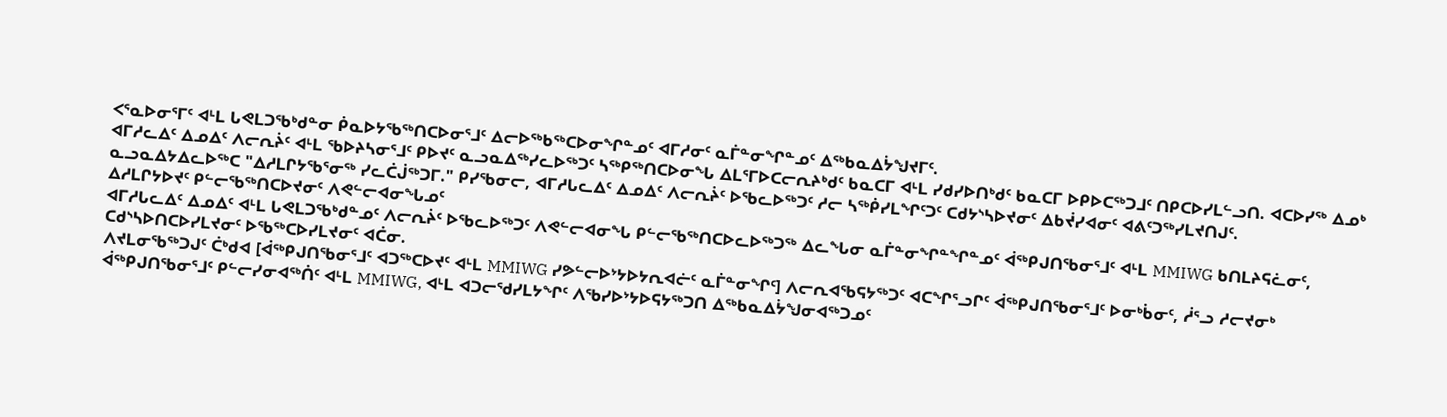ᐸᕐᓇᐅᓂᕐᒥᑦ ᐊᒻᒪ ᒐᕙᒪᑐᖃᒃᑯᓐᓂ ᑮᓇᐅᔭᖃᖅᑎᑕᐅᓂᕐᒧᑦ ᐃᓕᐅᖅᑲᖅᑕᐅᓂᖏᓐᓄᑦ ᐊᒥᓱᓂᑦ ᓇᒦᓐᓂᖏᓐᓄᑦ ᐃᖅᑲᓇᐃᔮᖑᔪᒥᑦ.
ᐊᒥᓱᓚᐃᑦ ᐃᓄᐃᑦ ᐱᓕᕆᔩᑦ ᐊᒻᒪ ᖃᐅᔨᓴᓂᕐᒧᑦ ᑭᐅᔪᑦ ᓇᓗᓇᐃᖅᓯᓚᐅᖅᑐᑦ ᓴᖅᑭᖅᑎᑕᐅᓂᖓ ᐃᒪᕐᒥᐅᑕᓕᕆᔨᒃᑯᑦ ᑲᓇᑕᒥ ᐊᒻᒪ ᓯᑯᓯᐅᑎᒃᑯᑦ ᑲᓇᑕᒥ ᐅᑭᐅᑕᖅᑐᒧᑦ ᑎᑭᑕᐅᓯᒪᓪᓗᑎ. ᐊᑕᐅᓯᖅ ᐃᓄᒃ ᓇᓗᓇᐃᔭᐃᓚᐅᖅᑕ "ᐃᓱᒪᒋᔭᖃᕐᓂᖅ ᓯᓚᑖᒎᖅᑐᒥ." ᑭᓯᖃᓂᓕ, ᐊᒥᓱᒐᓚᐃᑦ ᐃᓄᐃᑦ ᐱᓕᕆᔩᑦ ᐅᖃᓚᐅᖅᑐᑦ ᓱᓕ ᓴᖅᑮᓯᒪᖏᑦᑐᑦ ᑕᑯᔭᔅᓴᐅᔪᓂᑦ ᐃᑲᔫᓯᐊᓂᑦ ᐊᕕᑦᑐᖅᓯᒪᔪᑎᒍᑦ.
ᐃᓱᒪᒋᔭᐅᔪᑦ ᑭᓪᓕᖃᖅᑎᑕᐅᔪᓂᑦ ᐱᕙᓪᓕᐊᓂᖓᓄᑦ
ᐊᒥᓱᒐᓚᐃᑦ ᐃᓄᐃᑦ ᐊᒻᒪ ᒐᕙᒪᑐᖃᒃᑯᓐᓄᑦ ᐱᓕᕆᔩᑦ ᐅᖃᓚᐅᖅᑐᑦ ᐱᕙᓪᓕᐊᓂᖓ ᑭᓪᓕᖃᖅᑎᑕᐅᓚᐅᖅᑐᖅ ᐃᓚᖓᓂ ᓇᒦᓐᓂᖏᓐᖏᓐᓄᑦ ᐋᖅᑭᒍᑎᖃᓂᕐᒧᑦ ᐊᒻᒪ MMIWG ᑲᑎᒪᔨᕋᓛᓂᑦ, ᑕᑯᔅᓴᐅᑎᑕᐅᓯᒪᔪᓂᑦ ᐅᖃᖅᑕᐅᓯᒪᔪᓂᑦ ᐊᑖᓂ.
ᐱᔪᒪᓂᖃᖅᑐᒍᑦ ᑖᒃᑯᐊ [ᐋᖅᑭᒍᑎᖃᓂᕐᒧᑦ ᐊᑐᖅᑕᐅᔪᑦ ᐊᒻᒪ MMIWG ᓯᕗᓪᓕᐅᔾᔭᐅᔭᕆᐊᓖᑦ ᓇᒦᓐᓂᖏᑦ] ᐱᓕᕆᐊᖃᕋᔭᖅᑐᑦ ᐊᑕᖏᕐᓗᒋᑦ ᐋᖅᑭᒍᑎᖃᓂᕐᒧᑦ ᐅᓂᒃᑳᓂᑦ, ᓲᕐᓗ ᓱᓕᔪᓂᒃ ᐋᖅᑭᒍᑎᖃᓂᕐᒧᑦ ᑭᓪᓕᓯᓂᐊᖅᑏᑦ ᐊᒻᒪ MMIWG, ᐊᒻᒪ ᐊᑐᓕᖁᓯᒪᔭᖏᑦ ᐱᖃᓯᐅᔾᔭᐅᕋᔭᖅᑐᑎ ᐃᖅᑲᓇᐃᔮᖑᓂᐊᖅᑐᓄᑦ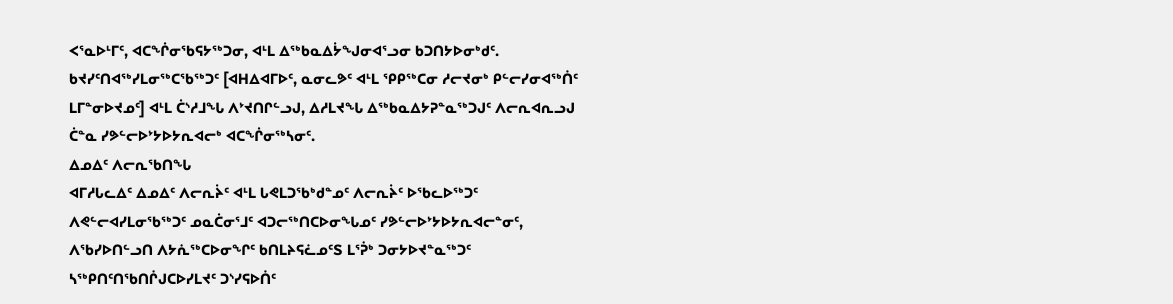ᐸᕐᓇᐅᒻᒥᑦ, ᐊᑕᖐᓂᖃᕋᔭᖅᑐᓂ, ᐊᒻᒪ ᐃᖅᑲᓇᐃᔮᖑᓂᐊᕐᓗᓂ ᑲᑐᑎᔭᐅᓂᒃᑯᑦ. ᑲᔪᓯᑦᑎᐊᖅᓯᒪᓂᖅᑕᖃᖅᑐᑦ [ᐊᕼᐃᐊᒥᐅᑦ, ᓇᓂᓚᕗᑦ ᐊᒻᒪ ᕿᑭᖅᑕᓂ ᓱᓕᔪᓂᒃ ᑭᓪᓕᓯᓂᐊᖅᑏᑦ ᒪᒥᓐᓂᐅᔪᓄᑦ] ᐊᒻᒪ ᑖᔅᓱᒧᖓ ᐱᔾᔪᑎᒋᓪᓗᒍ, ᐃᓱᒪᔪᖓ ᐃᖅᑲᓇᐃᔭᕈᓐᓇᖅᑐᒍᑦ ᐱᓕᕆᐊᕆᓗᒍ ᑖᓐᓇ ᓯᕗᓪᓕᐅᔾᔭᐅᔭᕆᐊᓕᒃ ᐊᑕᖐᓂᖅᓴᓂᑦ.
ᐃᓄᐃᑦ ᐱᓕᕆᖃᑎᖓ
ᐊᒥᓱᒐᓚᐃᑦ ᐃᓄᐃᑦ ᐱᓕᕆᔩᑦ ᐊᒻᒪ ᒐᕙᒪᑐᖃᒃᑯᓐᓄᑦ ᐱᓕᕆᔩᑦ ᐅᖃᓚᐅᖅᑐᑦ ᐱᕙᓪᓕᐊᓯᒪᓂᖃᖅᑐᑦ ᓄᓇᑖᓂᕐᒧᑦ ᐊᑐᓕᖅᑎᑕᐅᓂᖓᓄᑦ ᓯᕗᓪᓕᐅᔾᔭᐅᔭᕆᐊᓕᓐᓂᑦ, ᐱᖃᓯᐅᑎᓪᓗᑎ ᐱᔭᕇᖅᑕᐅᓂᖏᑦ ᑲᑎᒪᔨᕋᓛᓄᑦS ᒪᕐᕉᒃ ᑐᓂᔭᐅᔪᓐᓇᖅᑐᑦ ᓴᖅᑭᑎᑦᑎᖃᑎᒌᒍᑕᐅᓯᒪᔪᑦ ᑐᔅᓯᕋᐅᑏᑦ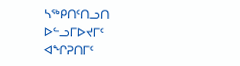ᓴᖅᑭᑎᑦᑎᓗᑎ ᐅᓪᓗᒥᐅᔪᒥᑦ ᐊᖏᕈᑎᒥᑦ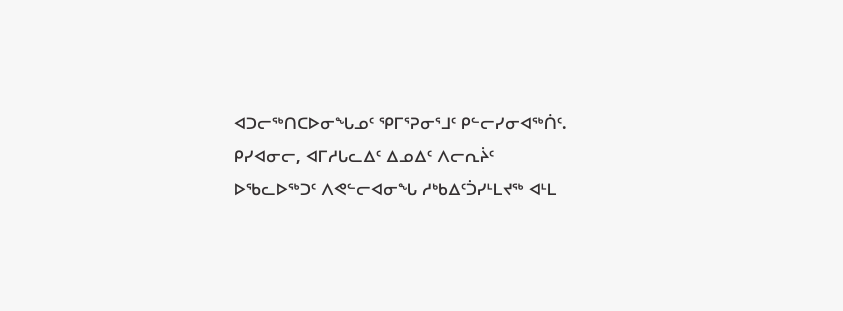ᐊᑐᓕᖅᑎᑕᐅᓂᖓᓄᑦ ᕿᒥᕐᕈᓂᕐᒧᑦ ᑭᓪᓕᓯᓂᐊᖅᑏᑦ. ᑭᓯᐊᓂᓕ, ᐊᒥᓱᒐᓚᐃᑦ ᐃᓄᐃᑦ ᐱᓕᕆᔩᑦ ᐅᖃᓚᐅᖅᑐᑦ ᐱᕙᓪᓕᐊᓂᖓ ᓱᒃᑲᐃᑦᑑᓯᒻᒪᔪᖅ ᐊᒻᒪ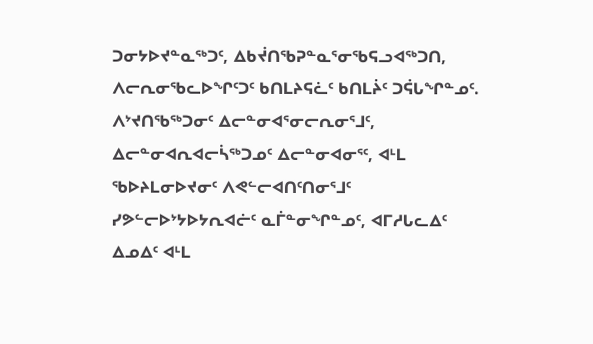ᑐᓂᔭᐅᔪᓐᓇᖅᑐᑦ, ᐃᑲᔫᑎᖃᕈᓐᓇᕐᓂᖃᕋᓗᐊᖅᑐᑎ, ᐱᓕᕆᓂᖃᓚᐅᖏᑦᑐᑦ ᑲᑎᒪᔨᕋᓛᑦ ᑲᑎᒪᔩᑦ ᑐᕌᒐᖏᓐᓄᑦ.
ᐱᔾᔪᑎᖃᖅᑐᓂᑦ ᐃᓕᓐᓂᐊᕐᓂᓕᕆᓂᕐᒧᑦ, ᐃᓕᓐᓂᐊᕆᐊᓕᓵᖅᑐᓄᑦ ᐃᓕᓐᓂᐊᓂᕐᑦ, ᐊᒻᒪ ᖃᐅᔨᒪᓂᐅᔪᓂᑦ ᐱᕙᓪᓕᐊᑎᑦᑎᓂᕐᒧᑦ ᓯᕗᓪᓕᐅᔾᔭᐅᔭᕆᐊᓖᑦ ᓇᒦᓐᓂᖏᓐᓄᑦ, ᐊᒥᓱᒐᓚᐃᑦ ᐃᓄᐃᑦ ᐊᒻᒪ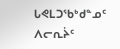ᒐᕙᒪᑐᖃᒃᑯᓐᓄᑦ ᐱᓕᕆᔩᑦ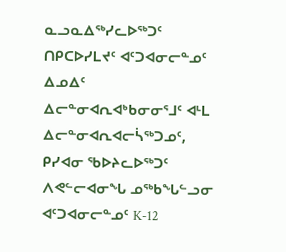ᓇᓗᓇᐃᖅᓯᓚᐅᖅᑐᑦ ᑎᑭᑕᐅᓯᒪᔪᑦ ᐊᑦᑐᐊᓂᓕᓐᓄᑦ ᐃᓄᐃᑦ ᐃᓕᓐᓂᐊᕆᐊᒃᑲᓂᓂᕐᒧᑦ ᐊᒻᒪ ᐃᓕᓐᓂᐊᕆᐊᓕᓵᖅᑐᓄᑦ, ᑭᓯᐊᓂ ᖃᐅᔨᓚᐅᖅᑐᑦ ᐱᕙᓪᓕᐊᓂᖓ ᓄᖅᑲᖓᓪᓗᓂ ᐊᑦᑐᐊᓂᓕᓐᓄᑦ K-12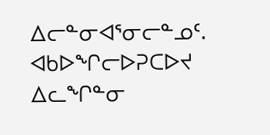ᐃᓕᓐᓂᐊᕐᓂᓕᓐᓄᑦ.
ᐊᑲᐅᖏᓕᐅᕈᑕᐅᔪ ᐃᓚᖏᓐᓂ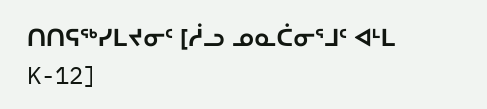ᑎᑎᕋᖅᓯᒪᔪᓂᑦ [ᓲᓗ ᓄᓇᑖᓂᕐᒧᑦ ᐊᒻᒪ K-12]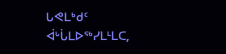ᒐᕙᒪᒃᑯᑦ ᐋᒡᒑᒪᐅᖅᓯᒪᒻᒪᑕ,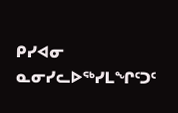ᑭᓯᐊᓂ ᓇᓂᓯᓚᐅᖅᓯᒪᖏᑦᑐᑦ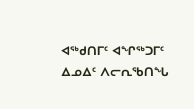ᐊᖅᑯᑎᒥᑦ ᐊᖏᖅᑐᒥᑦ
ᐃᓄᐃᑦ ᐱᓕᕆᖃᑎᖓ